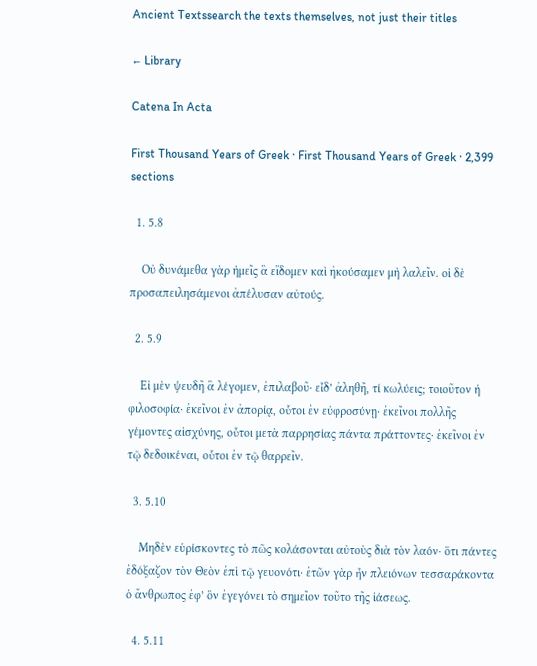Ancient Textssearch the texts themselves, not just their titles

← Library

Catena In Acta

First Thousand Years of Greek · First Thousand Years of Greek · 2,399 sections

  1. 5.8

    Οὐ δυνάμεθα γὰρ ἡμεῖς ἃ εἴδομεν καὶ ἠκούσαμεν μὴ λαλεῖν. οἱ δὲ προσαπειλησάμενοι ἀπέλυσαν αὐτούς.

  2. 5.9

    Εἰ μὲν ψευδῆ ἃ λέγομεν, ἐπιλαβοῦ· εἶδ’ ἀληθῆ, τί κωλύεις; τοιοῦτον ἡ φιλοσοφία· ἐκεῖνοι ἐν ἀπορίᾳ, οὗτοι ἐν εὐφροσύνῃ· ἐκεῖνοι πολλῆς γέμοντες αἰσχύνης, οὗτοι μετὰ παρρησίας πάντα πράττοντες· ἐκεῖνοι ἐν τῷ δεδοικέναι, οὗτοι ἐν τῷ θαρρεῖν.

  3. 5.10

    Μηδὲν εὑρίσκοντες τὸ πῶς κολάσονται αὐτοὺς διὰ τὸν λαόν· ὅτι πάντες ἐδόξαζον τὸν Θεὸν ἐπὶ τῷ γευονότι· ἐτῶν γὰρ ἦν πλειόνων τεσσαράκοντα ὁ ἄνθρωπος ἐφ’ ὃν ἐγεγόνει τὸ σημεῖον τοῦτο τῆς ἰάσεως.

  4. 5.11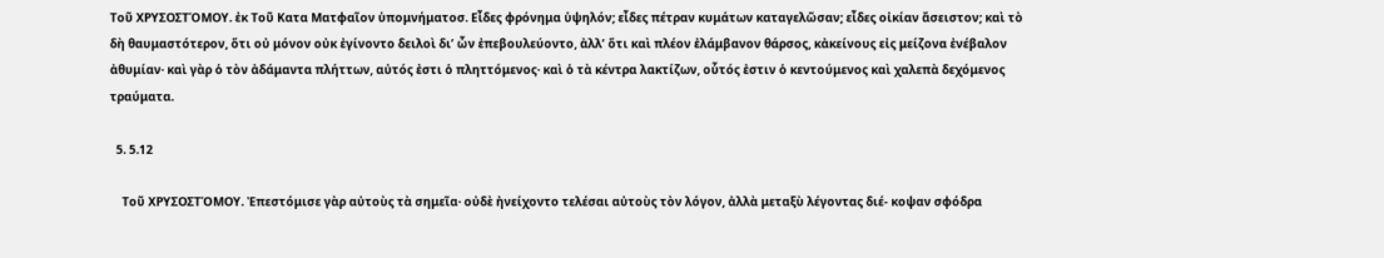Τοῦ ΧΡΥΣΟΣΤΌΜΟΥ. ἐκ Τοῦ Κατα Ματφαῖον ὑπομνήματοσ. Εἶδες φρόνημα ὑψηλόν; εἶδες πέτραν κυμάτων καταγελῶσαν; εἶδες οἰκίαν ἄσειστον; καὶ τὸ δὴ θαυμαστότερον, ὅτι οὐ μόνον οὐκ ἐγίνοντο δειλοὶ δι’ ὧν ἐπεβουλεύοντο, ἀλλ’ ὅτι καὶ πλέον ἐλάμβανον θάρσος, κἀκείνους εἰς μείζονα ἐνέβαλον ἀθυμίαν· καὶ γὰρ ὁ τὸν ἀδάμαντα πλήττων, αὐτός ἐστι ὁ πληττόμενος· καὶ ὁ τὰ κέντρα λακτίζων, οὗτός ἐστιν ὁ κεντούμενος καὶ χαλεπὰ δεχόμενος τραύματα.

  5. 5.12

    Τοῦ ΧΡΥΣΟΣΤΌΜΟΥ. Ἐπεστόμισε γὰρ αὐτοὺς τὰ σημεῖα· οὐδὲ ἠνείχοντο τελέσαι αὐτοὺς τὸν λόγον, ἀλλὰ μεταξὺ λέγοντας διέ- κοψαν σφόδρα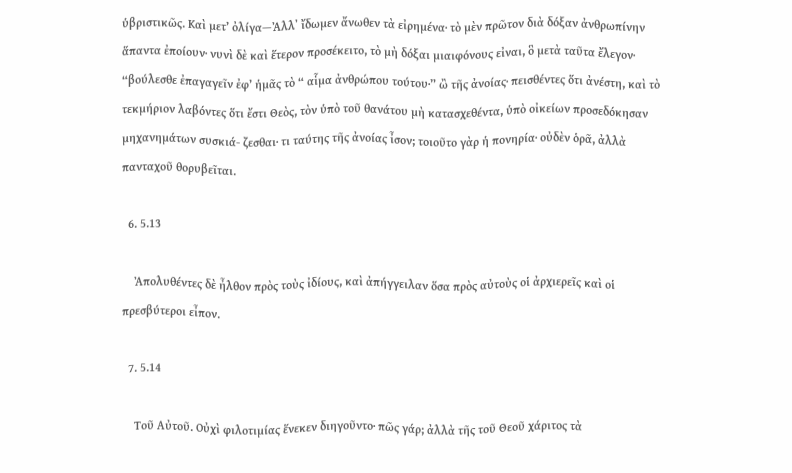ὑβριστικῶς. Καὶ μετ’ ὀλίγα—Ἀλλ᾿ ἴδωμεν ἄνωθεν τὰ εἰρημένα· τὸ μὲν πρῶτον διὰ δόξαν ἀνθρωπίνην ἅπαντα ἐποίουν· νυνὶ δὲ καὶ ἕτερον προσέκειτο, τὸ μὴ δόξαι μιαιφόνους εἰναι, ὃ μετὰ ταῦτα ἔλεγον· “βούλεσθε ἐπαγαγεῖν ἐφ’ ἡμᾶς τὸ “ αἷμα ἀνθρώπου τούτου·” ὢ τῆς ἀνοίας· πεισθέντες ὅτι ἀνέστη, καὶ τὸ τεκμήριον λαβόντες ὅτι ἔστι Θεὸς, τὸν ὑπὸ τοῦ θανάτου μὴ κατασχεθέντα, ὑπὸ οἰκείων προσεδόκησαν μηχανημάτων συσκιά- ζεσθαι· τι ταύτης τῆς ἀνοίας ἶσον; τοιοῦτο γὰρ ἡ πονηρία· οὐδὲν ὁρᾶ, ἀλλὰ πανταχοῦ θορυβεῖται.

  6. 5.13

    Ἀπολυθέντες δὲ ἦλθον πρὸς τοὺς ἰδίους, καὶ ἀπήγγειλαν ὅσα πρὸς αὐτοὺς οἱ ἀρχιερεῖς καὶ οἱ πρεσβύτεροι εἶπον.

  7. 5.14

    Τοῦ Αὐτοῦ. Οὐχὶ φιλοτιμίας ἕνεκεν διηγοῦντο· πῶς γάρ; ἀλλὰ τῆς τοῦ Θεοῦ χάριτος τὰ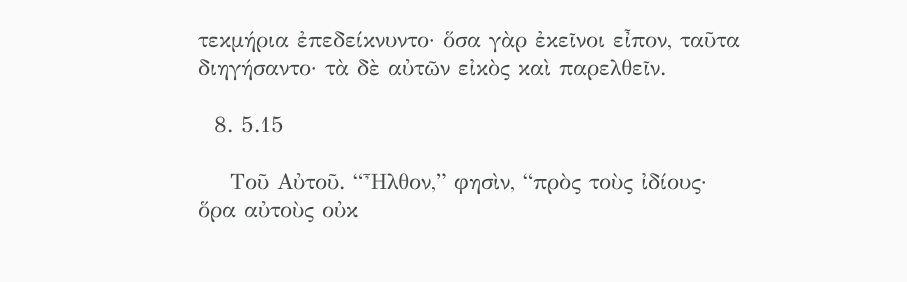τεκμήρια ἐπεδείκνυντο· ὅσα γὰρ ἐκεῖνοι εἶπον, ταῦτα διηγήσαντο· τὰ δὲ αὐτῶν εἰκὸς καὶ παρελθεῖν.

  8. 5.15

    Τοῦ Αὐτοῦ. “Ἦλθον,” φησὶν, “πρὸς τοὺς ἰδίους· ὅρα αὐτοὺς οὐκ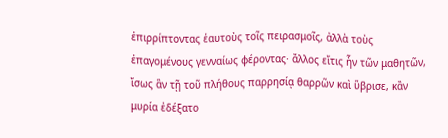ἐπιρρίπτοντας ἑαυτοὺς τοῖς πειρασμοῖς, ἀλλὰ τοὺς ἐπαγομένους γενναίως φέροντας· ἄλλος εἴτις ἦν τῶν μαθητῶν, ἴσως ἃν τῇ τοῦ πλήθους παρρησίᾳ θαρρῶν καὶ ὕβρισε, κἂν μυρία ἐδέξατο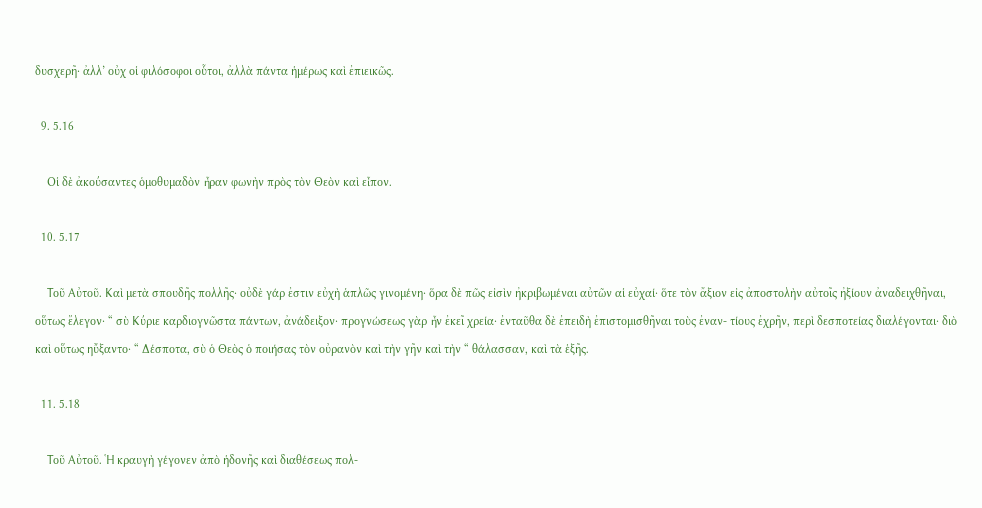δυσχερῆ· ἀλλ’ οὐχ οἱ φιλόσοφοι οὗτοι, ἀλλὰ πάντα ἡμέρως καὶ ἐπιεικῶς.

  9. 5.16

    Οἱ δὲ ἀκούσαντες ὁμοθυμαδὸν ἦραν φωνὴν πρὸς τὸν Θεὸν καὶ εἶπον.

  10. 5.17

    Τοῦ Αὐτοῦ. Καὶ μετὰ σπουδῆς πολλῆς· οὐδὲ γάρ ἐστιν εὐχὴ ἁπλῶς γινομένη· ὅρα δὲ πῶς εἰσὶν ἠκριβωμέναι αὐτῶν αἱ εὐχαί· ὅτε τὸν ἄξιον εἰς ἀποστολὴν αὐτοῖς ἠξίουν ἀναδειχθῆναι, οὕτως ἔλεγον· “ σὺ Κύριε καρδιογνῶστα πάντων, ἀνάδειξον· προγνώσεως γὰρ ἦν ἐκεῖ χρεία· ἐνταῦθα δὲ ἐπειδὴ ἐπιστομισθῆναι τοὺς ἐναν- τίους ἐχρῆν, περὶ δεσποτείας διαλέγονται· διὸ καὶ οὕτως ηὔξαντο· “ Δέσποτα, σὺ ὁ Θεὸς ὁ ποιήσας τὸν οὐρανὸν καὶ τὴν γῆν καὶ τὴν “ θάλασσαν, καὶ τὰ ἑξῆς.

  11. 5.18

    Τοῦ Αὐτοῦ. Ἡ κραυγὴ γέγονεν ἀπὸ ἡδονῆς καὶ διαθέσεως πολ-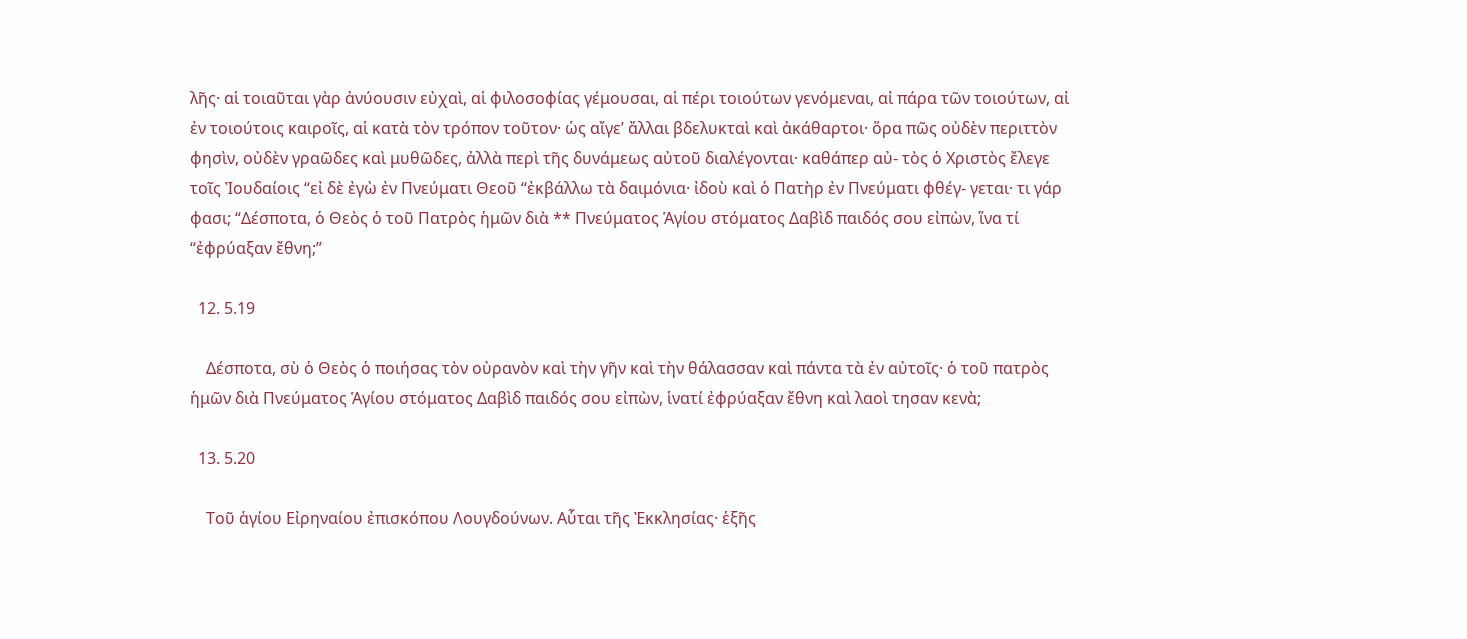λῆς· αἱ τοιαῦται γὰρ ἀνύουσιν εὐχαὶ, αἱ φιλοσοφίας γέμουσαι, αἱ πέρι τοιούτων γενόμεναι, αἰ πάρα τῶν τοιούτων, αἰ ἐν τοιούτοις καιροῖς, αἱ κατὰ τὸν τρόπον τοῦτον· ὡς αἴγε’ ἄλλαι βδελυκταὶ καὶ ἀκάθαρτοι· ὅρα πῶς οὐδὲν περιττὸν φησὶν, οὐδὲν γραῶδες καὶ μυθῶδες, ἀλλὰ περὶ τῆς δυνάμεως αὐτοῦ διαλέγονται· καθάπερ αὐ- τὸς ὁ Χριστὸς ἔλεγε τοῖς Ἰουδαίοις “εἰ δὲ ἐγὼ ἐν Πνεύματι Θεοῦ “ἐκβάλλω τὰ δαιμόνια· ἰδοὺ καὶ ὁ Πατὴρ ἐν Πνεύματι φθέγ- γεται· τι γάρ φασι; “Δέσποτα, ὁ Θεὸς ὁ τοῦ Πατρὸς ἡμῶν διὰ ** Πνεύματος Ἁγίου στόματος Δαβὶδ παιδός σου εἰπὼν, ἵνα τί “ἐφρύαξαν ἔθνη;”

  12. 5.19

    Δέσποτα, σὺ ὁ Θεὸς ὁ ποιήσας τὸν οὐρανὸν καὶ τὴν γῆν καὶ τὴν θάλασσαν καὶ πάντα τὰ ἐν αὐτοῖς· ὁ τοῦ πατρὸς ἡμῶν διὰ Πνεύματος Ἁγίου στόματος Δαβὶδ παιδός σου εἰπὼν, ἱνατί ἐφρύαξαν ἔθνη καὶ λαοὶ τησαν κενὰ;

  13. 5.20

    Τοῦ ἁγίου Εἰρηναίου ἐπισκόπου Λουγδούνων. Αὗται τῆς Ἐκκλησίας· ἑξῆς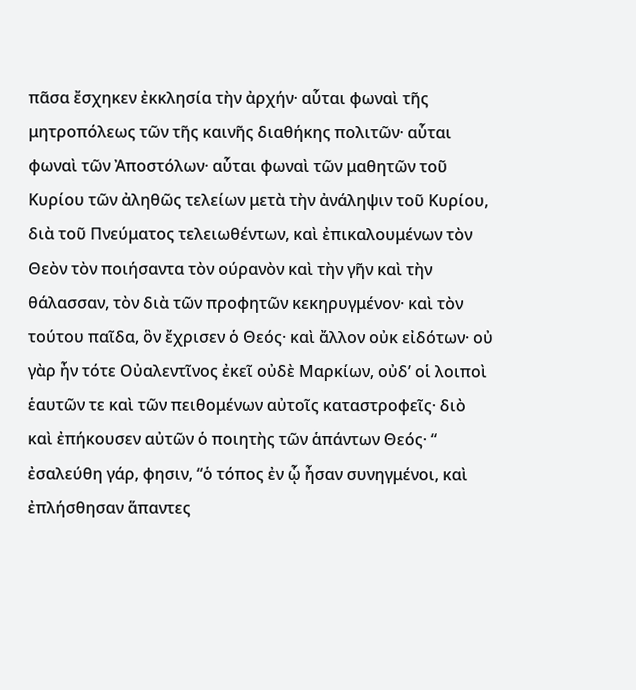πᾶσα ἔσχηκεν ἐκκλησία τὴν ἀρχήν· αὗται φωναὶ τῆς μητροπόλεως τῶν τῆς καινῆς διαθήκης πολιτῶν· αὗται φωναὶ τῶν Ἀποστόλων· αὗται φωναὶ τῶν μαθητῶν τοῦ Κυρίου τῶν ἀληθῶς τελείων μετὰ τὴν ἀνάληψιν τοῦ Κυρίου, διὰ τοῦ Πνεύματος τελειωθέντων, καὶ ἐπικαλουμένων τὸν Θεὸν τὸν ποιήσαντα τὸν ούρανὸν καὶ τὴν γῆν καὶ τὴν θάλασσαν, τὸν διὰ τῶν προφητῶν κεκηρυγμένον· καὶ τὸν τούτου παῖδα, ὃν ἔχρισεν ὁ Θεός· καὶ ἄλλον οὐκ εἰδότων· οὐ γὰρ ἦν τότε Οὐαλεντῖνος ἐκεῖ οὐδὲ Μαρκίων, οὐδ’ οἱ λοιποὶ ἑαυτῶν τε καὶ τῶν πειθομένων αὐτοῖς καταστροφεῖς· διὸ καὶ ἐπήκουσεν αὐτῶν ὁ ποιητὴς τῶν ἁπάντων Θεός· “ ἐσαλεύθη γάρ, φησιν, “ὁ τόπος ἐν ᾧ ἦσαν συνηγμένοι, καὶ ἐπλήσθησαν ἅπαντες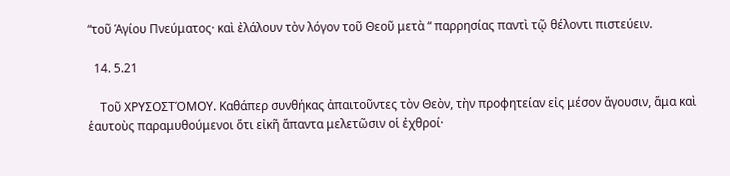“τοῦ Ἁγίου Πνεύματος· καὶ ἐλάλουν τὸν λόγον τοῦ Θεοῦ μετὰ “ παρρησίας παντὶ τῷ θέλοντι πιστεύειν.

  14. 5.21

    Τοῦ ΧΡΥΣΟΣΤΌΜΟΥ. Καθάπερ συνθήκας ἀπαιτοῦντες τὸν Θεὸν, τὴν προφητείαν εἰς μέσον ἄγουσιν, ἅμα καὶ ἑαυτοὺς παραμυθούμενοι ὅτι εἰκῆ ἅπαντα μελετῶσιν οἱ ἐχθροί·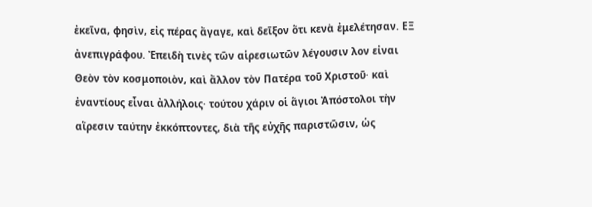ἐκεῖνα, φησὶν, εἰς πέρας ἄγαγε, καὶ δεῖξον ὅτι κενὰ ἐμελέτησαν. ΕΞ ἀνεπιγράφου. Ἐπειδὴ τινὲς τῶν αἱρεσιωτῶν λέγουσιν λον εἰναι Θεὸν τὸν κοσμοποιὸν, καὶ ἄλλον τὸν Πατέρα τοῦ Χριστοῦ· καὶ ἐναντίους εἶναι ἀλλήλοις· τούτου χάριν οἱ ἅγιοι Ἀπόστολοι τὴν αἵρεσιν ταύτην ἐκκόπτοντες, διὰ τῆς εὐχῆς παριστῶσιν, ὡς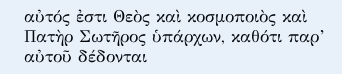αὐτός ἐστι Θεὸς καὶ κοσμοποιὸς καὶ Πατὴρ Σωτῆρος ὑπάρχων, καθότι παρ’ αὐτοῦ δέδονται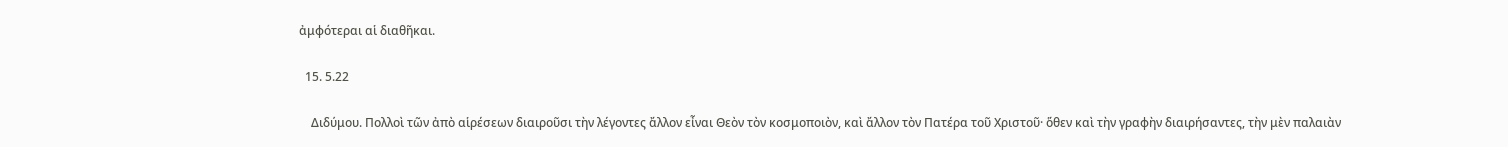ἀμφότεραι αἱ διαθῆκαι.

  15. 5.22

    Διδύμου. Πολλοὶ τῶν ἀπὸ αἱρέσεων διαιροῦσι τὴν λέγοντες ἄλλον εἶναι Θεὸν τὸν κοσμοποιὸν, καὶ ἄλλον τὸν Πατέρα τοῦ Χριστοῦ· ὅθεν καὶ τὴν γραφὴν διαιρήσαντες, τὴν μὲν παλαιὰν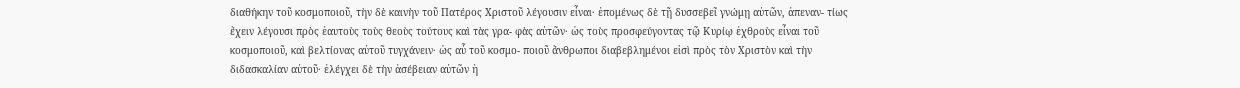διαθήκην τοῦ κοσμοποιοῦ, τὴν δὲ καινὴν τοῦ Πατέρος Χριστοῦ λέγουσιν εἶναι· ἑπομένως δὲ τῇ δυσσεβεῖ γνώμῃ αὐτῶν, ἀπεναν- τίως ἔχειν λέγουσι πρὸς ἑαυτοὺς τοὺς θεοὺς τούτους καὶ τὰς γρα- φὰς αὐτῶν· ὡς τοὺς προσφεύγοντας τῷ Κυρίῳ ἐχθροὺς εἶναι τοῦ κοσμοποιοῦ, καὶ βελτίονας αὐτοῦ τυγχάνειν· ὡς αὖ τοῦ κοσμο- ποιοῦ ἄνθρωποι διαβεβλημένοι εἰσὶ πρὸς τὸν Χριστὸν καὶ τὴν διδασκαλίαν αὐτοῦ· ἐλέγχει δὲ τὴν ἀσέβειαν αὐτῶν ἡ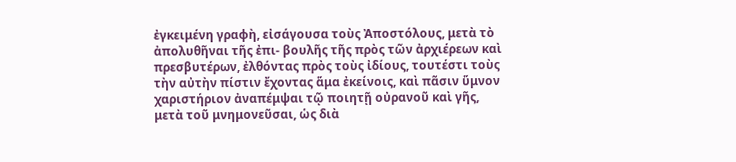ἐγκειμένη γραφὴ, εἰσάγουσα τοὺς Ἀποστόλους, μετὰ τὸ ἀπολυθῆναι τῆς ἐπι- βουλῆς τῆς πρὸς τῶν ἀρχιέρεων καὶ πρεσβυτέρων, ἐλθόντας πρὸς τοὺς ἰδίους, τουτέστι τοὺς τὴν αὐτὴν πίστιν ἔχοντας ἅμα ἐκείνοις, καὶ πᾶσιν ὕμνον χαριστήριον ἀναπέμψαι τῷ ποιητῇ οὐρανοῦ καὶ γῆς, μετὰ τοῦ μνημονεῦσαι, ὡς διὰ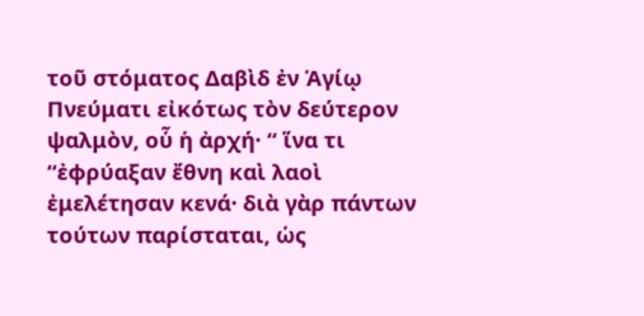τοῦ στόματος Δαβὶδ ἐν Ἁγίῳ Πνεύματι εἰκότως τὸν δεύτερον ψαλμὸν, οὗ ἡ ἀρχή· “ ἵνα τι “ἐφρύαξαν ἔθνη καὶ λαοὶ ἐμελέτησαν κενά· διὰ γὰρ πάντων τούτων παρίσταται, ὡς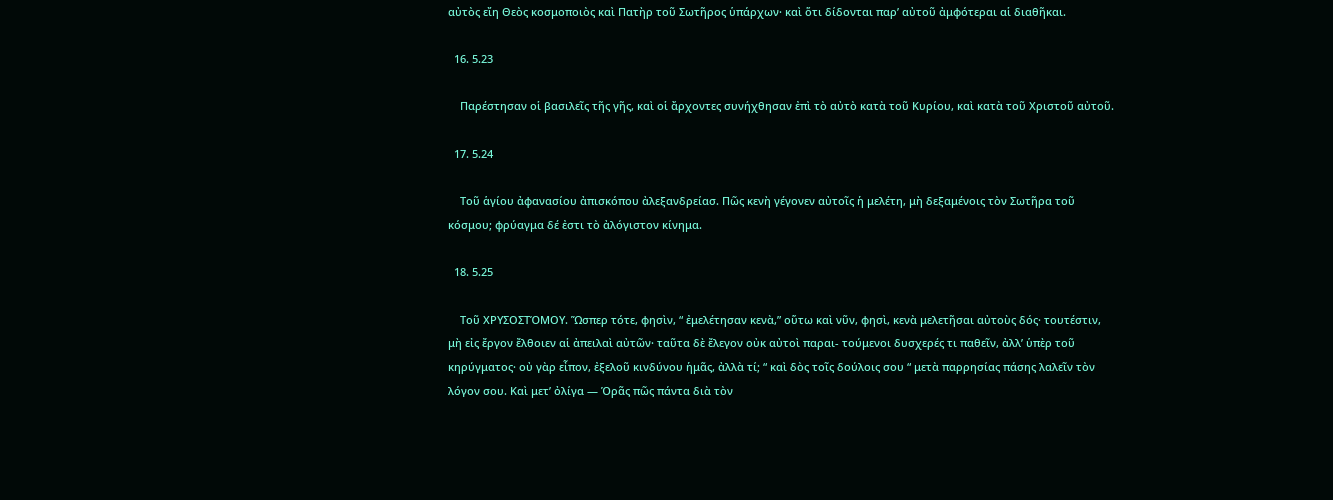αὐτὸς εἴη Θεὸς κοσμοποιὸς καὶ Πατὴρ τοῦ Σωτῆρος ὑπάρχων· καὶ ὅτι δίδονται παρ’ αὐτοῦ ἀμφότεραι αἱ διαθῆκαι.

  16. 5.23

    Παρέστησαν οἱ βασιλεῖς τῆς γῆς, καὶ οἱ ἄρχοντες συνήχθησαν ἐπὶ τὸ αὐτὸ κατὰ τοῦ Κυρίου, καὶ κατὰ τοῦ Χριστοῦ αὐτοῦ.

  17. 5.24

    Τοῦ ἁγίου ἀφανασίου ἀπισκόπου ἀλεξανδρείασ. Πῶς κενὴ γέγονεν αὐτοῖς ἡ μελέτη, μὴ δεξαμένοις τὸν Σωτῆρα τοῦ κόσμου; φρύαγμα δέ ἐστι τὸ ἀλόγιστον κίνημα.

  18. 5.25

    Τοῦ ΧΡΥΣΟΣΤΌΜΟΥ. Ὥσπερ τότε, φησὶν, “ ἐμελέτησαν κενὰ,” οὕτω καὶ νῦν, φησὶ, κενὰ μελετῆσαι αὐτοὺς δός· τουτέστιν, μὴ εἰς ἔργον ἔλθοιεν αἱ ἀπειλαὶ αὐτῶν· ταῦτα δὲ ἔλεγον οὐκ αὐτοὶ παραι- τούμενοι δυσχερές τι παθεῖν, ἀλλ’ ὑπὲρ τοῦ κηρύγματος· οὐ γὰρ εἶπον, ἐξελοῦ κινδύνου ἡμᾶς, ἀλλὰ τί; “ καὶ δὸς τοῖς δούλοις σου “ μετὰ παρρησίας πάσης λαλεῖν τὸν λόγον σου. Καὶ μετ’ ὀλίγα — Ὁρᾶς πῶς πάντα διὰ τὸν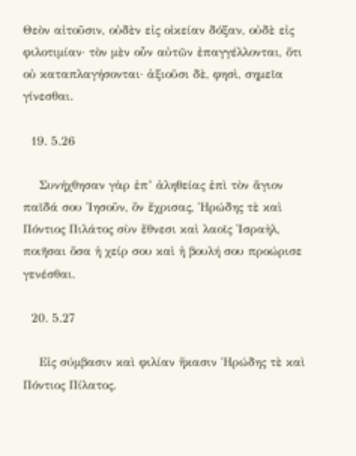Θεὸν αἰτοῦσιν, οὐδὲν εἰς οἰκείαν δόξαν, οὐδὲ εἰς φιλοτιμίαν· τὸν μὲν οὖν αὐτῶν ἐπαγγέλλονται, ὅτι οὐ καταπλαγήσονται· ἀξιοῦσι δὲ, φησὶ, σημεῖα γίνεσθαι.

  19. 5.26

    Συνήχθησαν γὰρ ἐπ’ ἀληθείας ἐπὶ τὸν ἅγιον παῖδά σου Ἰησοῦν, ὃν ἔχρισας, Ἡρώδης τὲ καὶ Πόντιος Πιλάτος σὺν ἔθνεσι καὶ λαοῖς Ἰσραὴλ, ποιῆσαι ὅσα ἡ χείρ σου καὶ ἡ βουλή σου προώρισε γενέσθαι.

  20. 5.27

    Εἰς σύμβασιν καὶ φιλίαν ἥκασιν Ἡρώδης τὲ καὶ Πόντιος Πίλατος.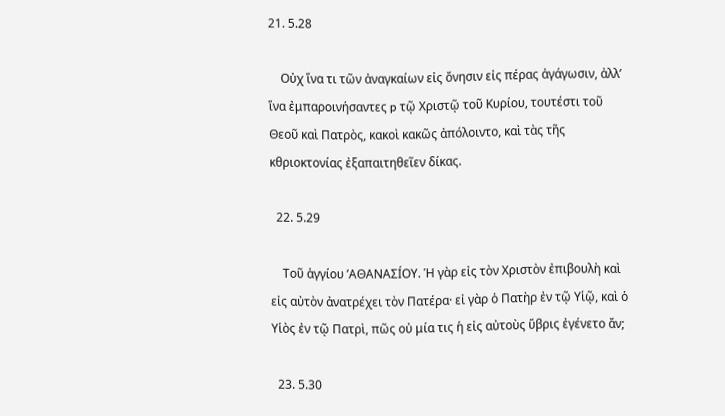21. 5.28

    Οὐχ ἵνα τι τῶν ἀναγκαίων εἰς ὄνησιν εἰς πέρας ἀγάγωσιν, ἀλλ’ ἵνα ἐμπαροινήσαντες p τῷ Χριστῷ τοῦ Κυρίου, τουτέστι τοῦ Θεοῦ καὶ Πατρὸς, κακοὶ κακῶς ἀπόλοιντο, καὶ τὰς τῆς κθριοκτονίας ἐξαπαιτηθεῖεν δίκας.

  22. 5.29

    Τοῦ ἁγγίου ’ΑΘΑΝΑΣÍΟΥ. Ἡ γὰρ εἰς τὸν Χριστὸν ἐπιβουλὴ καὶ εἰς αὐτὸν ἀνατρέχει τὸν Πατέρα· εἰ γὰρ ὁ Πατὴρ ἐν τῷ Υἱῷ, καὶ ὁ Υἱὸς ἐν τῷ Πατρὶ, πῶς οὐ μία τις ἡ εἰς αὐτοὺς ὕβρις ἐγένετο ἄν;

  23. 5.30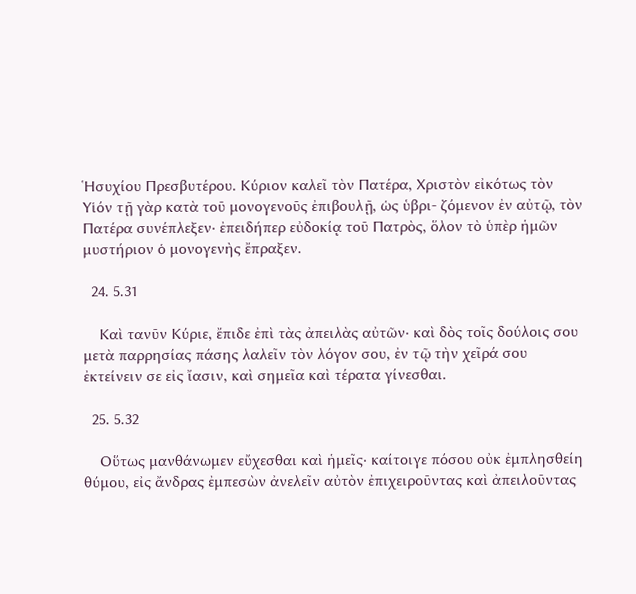Ἡσυχίου Πρεσβυτέρου. Κύριον καλεῖ τὸν Πατέρα, Χριστὸν εἰκότως τὸν Υἱόν τῇ γὰρ κατὰ τοῦ μονογενοῦς ἐπιβουλῇ, ὡς ὑβρι- ζόμενον ἐν αὐτῷ, τὸν Πατέρα συνέπλεξεν· ἐπειδήπερ εὐδοκίᾳ τοῦ Πατρὸς, ὅλον τὸ ὑπὲρ ἡμῶν μυστήριον ὁ μονογενὴς ἔπραξεν.

  24. 5.31

    Καὶ τανῦν Κύριε, ἔπιδε ἐπὶ τὰς ἀπειλὰς αὐτῶν· καὶ δὸς τοῖς δούλοις σου μετὰ παρρησίας πάσης λαλεῖν τὸν λόγον σου, ἐν τῷ τὴν χεῖρά σου ἐκτείνειν σε εἰς ἴασιν, καὶ σημεῖα καὶ τέρατα γίνεσθαι.

  25. 5.32

    Οὕτως μανθάνωμεν εὔχεσθαι καὶ ἡμεῖς· καίτοιγε πόσου οὐκ ἐμπλησθείη θύμου, εἰς ἄνδρας ἐμπεσὼν ἀνελεῖν αὐτὸν ἐπιχειροῦντας καὶ ἀπειλοῦντας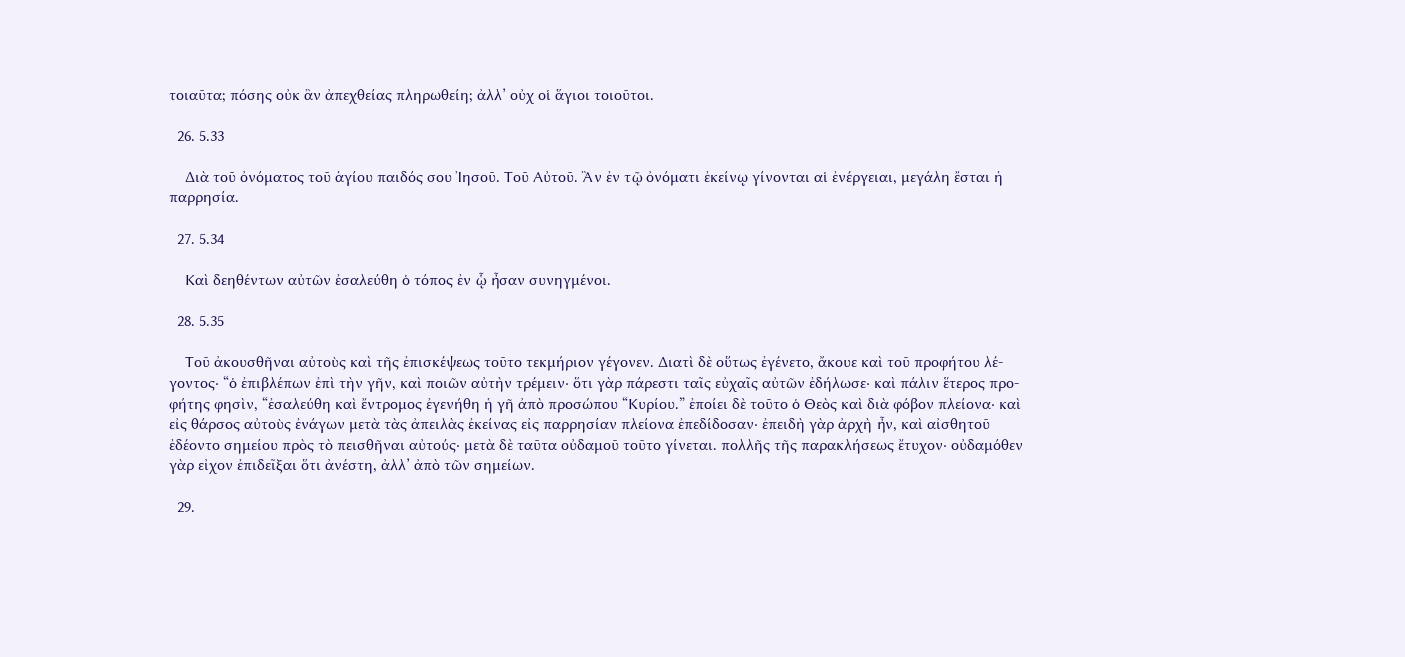τοιαῦτα; πόσης οὐκ ἂν ἀπεχθείας πληρωθείη; ἀλλ’ οὐχ οἱ ἅγιοι τοιοῦτοι.

  26. 5.33

    Διὰ τοῦ ὀνόματος τοῦ ἁγίου παιδός σου Ἰησοῦ. Τοῦ Αὐτοῦ. Ἂν ἐν τῷ ὀνόματι ἐκείνῳ γίνονται αἱ ἐνέργειαι, μεγάλη ἔσται ἡ παρρησία.

  27. 5.34

    Καὶ δεηθέντων αὐτῶν ἐσαλεύθη ὁ τόπος ἐν ᾧ ἦσαν συνηγμένοι.

  28. 5.35

    Tοῦ ἀκουσθῆναι αὐτοὺς καὶ τῆς ἐπισκέψεως τοῦτο τεκμήριον γέγονεν. Διατὶ δὲ οὕτως ἐγένετο, ἄκουε καὶ τοῦ προφήτου λέ- γοντος· “ὁ ἐπιβλέπων ἐπὶ τὴν γῆν, καὶ ποιῶν αὐτὴν τρέμειν· ὅτι γὰρ πάρεστι ταῖς εὐχαῖς αὐτῶν ἐδήλωσε· καὶ πάλιν ἕτερος προ- φήτης φησὶν, “ἐσαλεύθη καὶ ἔντρομος ἐγενήθη ἡ γῆ ἀπὸ προσώπου “Κυρίου.” ἐποίει δὲ τοῦτο ὁ Θεὸς καὶ διὰ φόβον πλείονα· καὶ εἰς θάρσος αὐτοὺς ἐνάγων μετὰ τὰς ἀπειλὰς ἐκείνας εἰς παρρησίαν πλείονα ἐπεδίδοσαν· ἐπειδὴ γὰρ ἀρχὴ ἦν, καὶ αἰσθητοῦ ἐδέοντο σημείου πρὸς τὸ πεισθῆναι αὐτούς· μετὰ δὲ ταῦτα οὐδαμοῦ τοῦτο γίνεται. πολλῆς τῆς παρακλήσεως ἔτυχον· οὐδαμόθεν γὰρ εἰχον ἐπιδεῖξαι ὅτι ἀνέστη, ἀλλ’ ἀπὸ τῶν σημείων.

  29.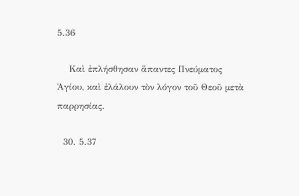5.36

    Καὶ ἐπλήσθησαν ἅπαντες Πνεύματος Ἁγίου, καὶ ἐλάλουν τὸν λόγον τοῦ Θεοῦ μετὰ παρρησίας.

  30. 5.37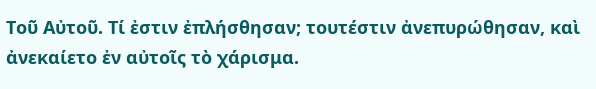Τοῦ Αὐτοῦ. Τί ἐστιν ἐπλήσθησαν; τουτέστιν ἀνεπυρώθησαν, καὶ ἀνεκαίετο ἐν αὐτοῖς τὸ χάρισμα.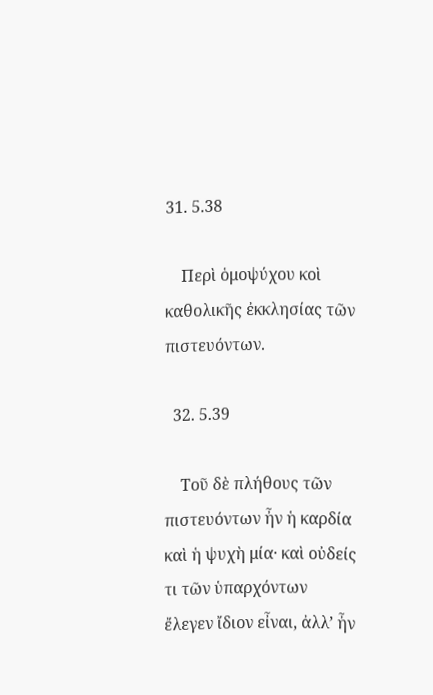31. 5.38

    Περὶ ὁμοψύχου κοὶ καθολικῆς ἐκκλησίας τῶν πιστευόντων.

  32. 5.39

    Tοῦ δὲ πλήθους τῶν πιστευόντων ἦν ἡ καρδία καὶ ἡ ψυχὴ μία· καὶ οὐδείς τι τῶν ὑπαρχόντων ἔλεγεν ἴδιον εἶναι, ἀλλ’ ἦν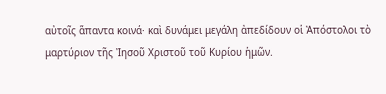αὐτοῖς ἅπαντα κοινά· καὶ δυνάμει μεγάλη ἀπεδίδουν οἱ Ἀπόστολοι τὸ μαρτύριον τῆς Ἰησοῦ Χριστοῦ τοῦ Κυρίου ἡμῶν.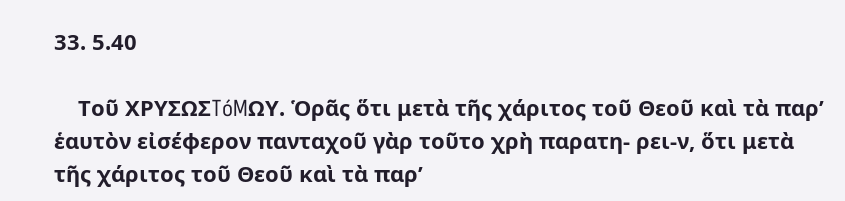33. 5.40

    Toῦ ΧΡΥΣΩΣTóMΩΥ. Ὁρᾶς ὅτι μετὰ τῆς χάριτος τοῦ Θεοῦ καὶ τὰ παρ’ ἑαυτὸν εἰσέφερον πανταχοῦ γὰρ τοῦτο χρὴ παρατη- ρει-ν, ὅτι μετὰ τῆς χάριτος τοῦ Θεοῦ καὶ τὰ παρ’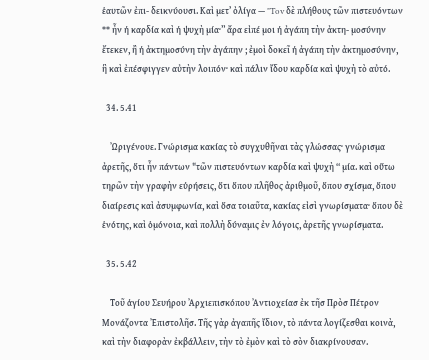ἑαυτῶν ἐπι- δεικνύουσι. Καὶ μετ’ ὀλίγα — "Tov δὲ πλήθους τῶν πιστευόντων ** ἦν ἡ καρδία καὶ ἡ ψυχὴ μία·” ἄρα εἰπέ μοι ἡ ἀγάπη τὴν ἀκτη- μοσύνην ἔτεκεν, ἢ ἡ ἀκτημοσύνη τὴν ἀγάπην ; ἐμοὶ δοκεῖ ἡ ἀγάπη τὴν ἀκτημοσύνην, ἣ καὶ ἐπέσφιγγεν αὐτὴν λοιπόν· καὶ πάλιν ἴδου καρδία καὶ ψυχὴ τὸ αὐτό.

  34. 5.41

    Ὠριγένουε. Γνώρισμα κακίας τὸ συγχυθῆναι τὰς γλώσσας· γνώρισμα ἀρετῆς, ὅτι ἦν πάντων "τῶν πιστευόντων καρδία καὶ ψυχὴ “ μία. καὶ οὕτω τηρῶν τὴν γραφὴν εὑρήσεις, ὅτι ὅπου πλῆθος ἀριθμοῦ, ὅπου σχίσμα, ὅπου διαίρεσις καὶ ἀσυμφωνία, καὶ ὅσα τοιαῦτα, κακίας εἰσὶ γνωρίσματα· ὅπου δὲ ἑνότης, καὶ ὁμόνοια, καὶ πολλὴ δύναμις ἐν λόγοις, ἀρετῆς γνωρίσματα.

  35. 5.42

    Τοῦ ἁγίου Σευήρου Ἀρχιεπισκόπου Ἀντιοχείασ ἐκ τῆσ Πρὸσ Πέτρον Μονάζοντα Ἐπιστολῆσ. Τῆς γὰρ ἀγαπῆς ἴδιον, τὸ πάντα λογίζεσθαι κοινὰ, καὶ τὴν διαφορὰν ἐκβάλλειν, τὴν τὸ ἐμὸν καὶ τὸ σὸν διακρίνουσαν.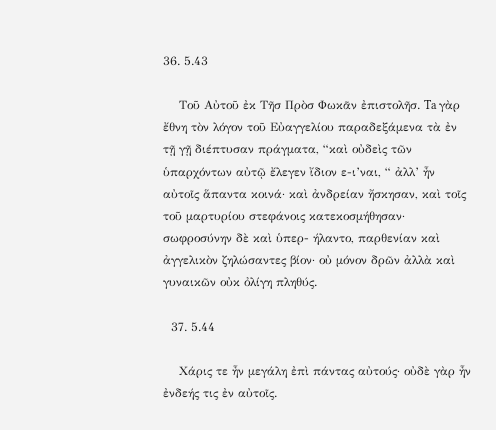36. 5.43

    Τοῦ Αὐτοῦ ἐκ Τῆσ Πρὸσ Φωκᾶν ἐπιστολῆσ. Ta γὰρ ἔθνη τὸν λόγον τοῦ Εὐαγγελίου παραδεξάμενα τὰ ἐν τῇ γῇ διέπτυσαν πράγματα, “καὶ οὐδεὶς τῶν ὑπαρχόντων αὐτῷ ἔλεγεν ἴδιον ε-ι’ναι, “ ἀλλ’ ἦν αὐτοῖς ἅπαντα κοινά· καὶ ἀνδρείαν ἤσκησαν, καὶ τοῖς τοῦ μαρτυρίου στεφάνοις κατεκοσμήθησαν· σωφροσύνην δὲ καὶ ὑπερ- ήλαντο, παρθενίαν καὶ ἀγγελικὸν ζηλώσαντες βίον· οὐ μόνον δρῶν ἀλλὰ καὶ γυναικῶν οὐκ ὀλίγη πληθύς.

  37. 5.44

    Χάρις τε ἦν μεγάλη ἐπὶ πάντας αὐτούς· οὐδὲ γὰρ ἦν ἐνδεής τις ἐν αὐτοῖς.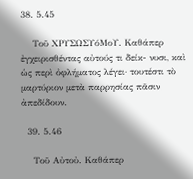38. 5.45

    Τοῦ ΧΡΥΣΩΣΥόMοΥ. Καθάπερ ἐγχειρισθέντας αὐτούς τι δείκ- νυσι, καὶ ὡς περὶ ὀφλήματος λέγει· τουτέστι τὸ μαρτύριον μετὰ παρρησίας πᾶσιν ἀπεδίδουν.

  39. 5.46

    Τοῦ Αὐτοὐ. Καθάπερ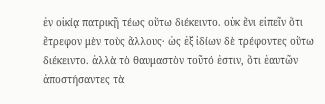ἐν οἰκίᾳ πατρικῇ τέως οὕτω διέκειντο. οὐκ ἔνι εἰπεῖν ὅτι ἔτρεφον μὲν τοὺς ἄλλους· ὡς ἐξ ἰδίων δὲ τρέφοντες οὕτω διέκειντο. ἀλλὰ τὸ θαυμαστὸν τοῦτό ἐστιν, ὅτι ἑαυτῶν ἀποστήσαντες τὰ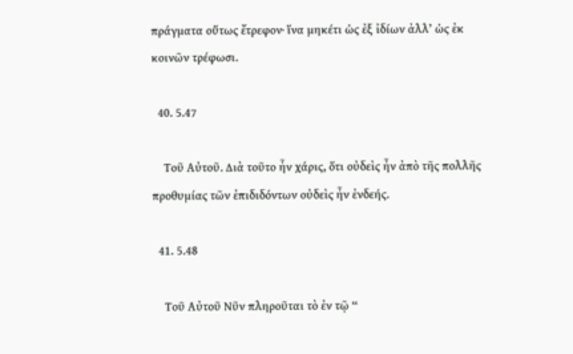πράγματα οὕτως ἔτρεφον· ἵνα μηκέτι ὡς ἐξ ἰδίων ἀλλ’ ὡς ἐκ κοινῶν τρέφωσι.

  40. 5.47

    Τοῦ Αὐτοῦ. Διὰ τοῦτο ἦν χάρις, ὅτι οὐδεὶς ἦν ἀπὸ τῆς πολλῆς προθυμίας τῶν ἐπιδιδόντων οὐδεὶς ἦν ἐνδεής.

  41. 5.48

    Τοῦ Αὐτοῦ Νῦν πληροῦται τὸ ἐν τῷ “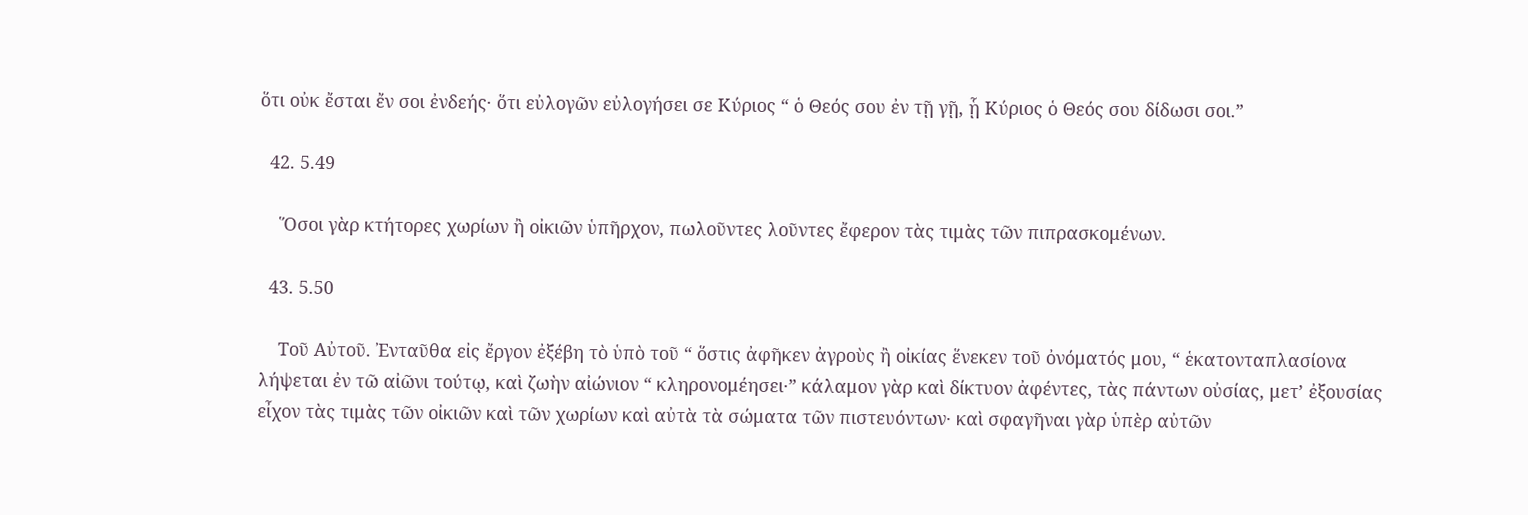ὅτι οὐκ ἔσται ἔν σοι ἐνδεής· ὅτι εὐλογῶν εὐλογήσει σε Κύριος “ ὁ Θεός σου ἐν τῇ γῇ, ᾗ Κύριος ὁ Θεός σου δίδωσι σοι.”

  42. 5.49

    Ὅσοι γὰρ κτήτορες χωρίων ἢ οἰκιῶν ὑπῆρχον, πωλοῦντες λοῦντες ἔφερον τὰς τιμὰς τῶν πιπρασκομένων.

  43. 5.50

    Τοῦ Αὐτοῦ. Ἐνταῦθα εἰς ἔργον ἐξέβη τὸ ὑπὸ τοῦ “ ὅστις ἀφῆκεν ἀγροὺς ἢ οἰκίας ἕνεκεν τοῦ ὀνόματός μου, “ ἑκατονταπλασίονα λήψεται ἐν τῶ αἰῶνι τούτῳ, καὶ ζωὴν αἰώνιον “ κληρονομέησει·” κάλαμον γὰρ καὶ δίκτυον ἀφέντες, τὰς πάντων οὐσίας, μετ’ ἐξουσίας εἶχον τὰς τιμὰς τῶν οἰκιῶν καὶ τῶν χωρίων καὶ αὐτὰ τὰ σώματα τῶν πιστευόντων· καὶ σφαγῆναι γὰρ ὑπὲρ αὐτῶν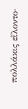πολλάκις εἵλοντο·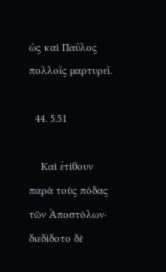ὡς καὶ Παῦλος πολλοῖς μαρτυρεῖ.

  44. 5.51

    Καὶ ἐτίθουν παρὰ τοὺς πόδας τῶν Ἀποστόλων· διεδίδοτο δὲ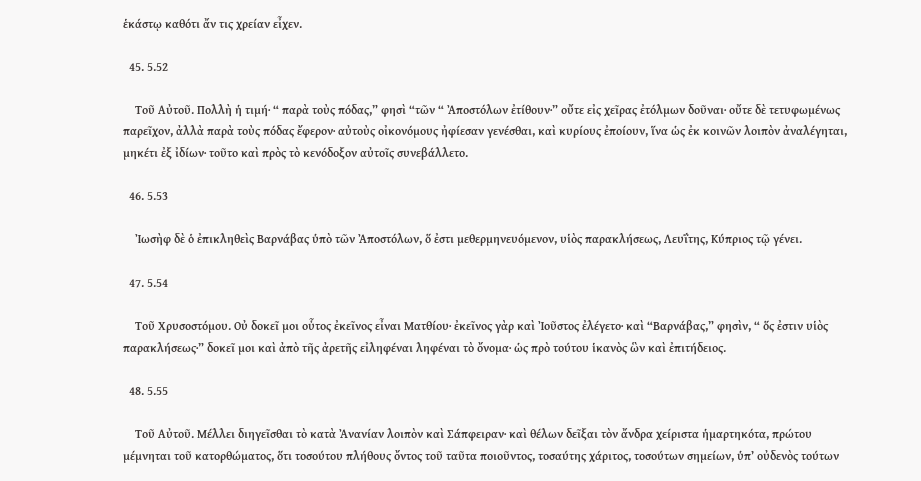ἑκάστῳ καθότι ἄν τις χρείαν εἶχεν.

  45. 5.52

    Τοῦ Αὐτοῦ. Πολλὴ ἡ τιμή· “ παρὰ τοὺς πόδας,” φησὶ “τῶν “ Ἀποστόλων ἐτίθουν·” οὔτε εἰς χεῖρας ἐτόλμων δοῦναι· οὔτε δὲ τετυφωμένως παρεῖχον, ἀλλὰ παρὰ τοὺς πόδας ἔφερον· αὐτοὺς οἰκονόμους ἠφίεσαν γενέσθαι, καὶ κυρίους ἐποίουν, ἵνα ὡς ἐκ κοινῶν λοιπὸν ἀναλέγηται, μηκέτι ἐξ ἰδίων· τοῦτο καὶ πρὸς τὸ κενόδοξον αὐτοῖς συνεβάλλετο.

  46. 5.53

    Ἰωσὴφ δὲ ὁ ἐπικληθεὶς Βαρνάβας ὑπὸ τῶν Ἀποστόλων, ὅ ἐστι μεθερμηνευόμενον, υἱὸς παρακλήσεως, Λευΐτης, Κύπριος τῷ γένει.

  47. 5.54

    Τοῦ Χρυσοστόμου. Οὐ δοκεῖ μοι οὗτος ἐκεῖνος εἶναι Ματθίου· ἐκεῖνος γὰρ καὶ Ἰοῦστος ἐλέγετο· καὶ “Βαρνάβας,” φησὶν, “ ὅς ἐστιν υἱὸς παρακλήσεως·” δοκεῖ μοι καὶ ἀπὸ τῆς ἀρετῆς εἰληφέναι ληφέναι τὸ ὄνομα· ὡς πρὸ τούτου ἱκανὸς ὣν καὶ ἐπιτήδειος.

  48. 5.55

    Τοῦ Αὐτοῦ. Μέλλει διηγεῖσθαι τὸ κατὰ Ἀνανίαν λοιπὸν καὶ Σάπφειραν· καὶ θέλων δεῖξαι τὸν ἄνδρα χείριστα ἡμαρτηκότα, πρώτου μέμνηται τοῦ κατορθώματος, ὅτι τοσούτου πλήθους ὄντος τοῦ ταῦτα ποιοῦντος, τοσαύτης χάριτος, τοσούτων σημείων, ὑπ’ οὐδενὸς τούτων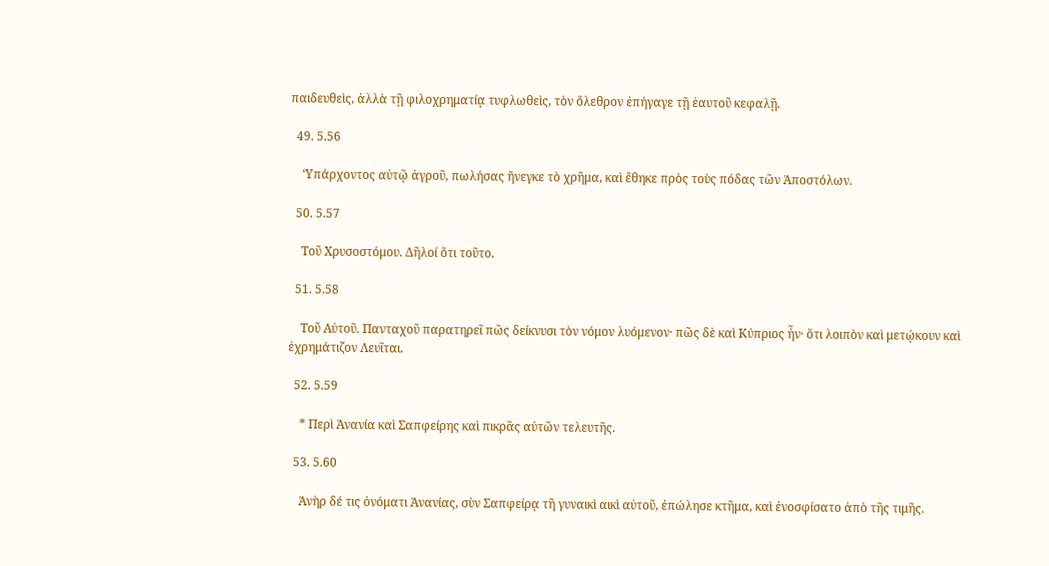παιδευθεὶς, ἀλλὰ τῇ φιλοχρηματίᾳ τυφλωθεὶς, τὸν ὄλεθρον ἐπήγαγε τῇ ἑαυτοῦ κεφαλῇ.

  49. 5.56

    ‘Υπάρχοντος αὐτῷ ἀγροῦ, πωλήσας ἤνεγκε τὸ χρῆμα, καὶ ἔθηκε πρὸς τοὺς πόδας τῶν Ἀποστόλων.

  50. 5.57

    Τοῦ Χρυσοστόμου. Δῆλοί ὅτι τοῦτο.

  51. 5.58

    Τοῦ Αὐτοῦ. Πανταχοῦ παρατηρεῖ πῶς δείκνυσι τὸν νόμον λυόμενον· πῶς δὲ καὶ Κύπριος ἦν· ὅτι λοιπὸν καὶ μετῴκουν καὶ ἐχρημάτιζον Λευῖται.

  52. 5.59

    * Περὶ Ἀνανία καὶ Σαπφείρης καὶ πικρᾶς αὐτῶν τελευτῆς.

  53. 5.60

    Ἀνὴρ δέ τις ὀνόματι Ἀνανίας, σὺν Σαπφείρᾳ τῆ γυναικὶ αικὶ αὐτοῦ, ἐπώλησε κτῆμα, καὶ ἐνοσφίσατο ἀπὸ τῆς τιμῆς.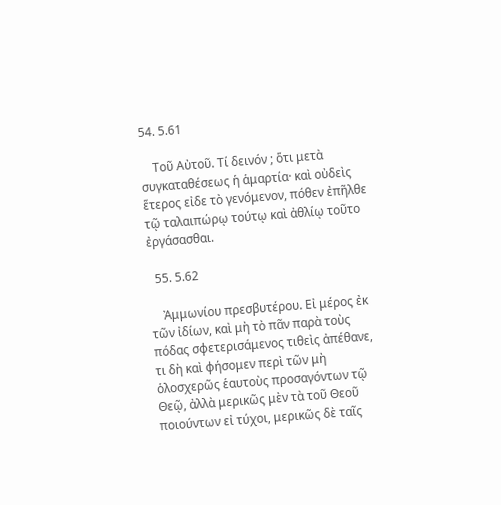54. 5.61

    Τοῦ Αὐτοῦ. Τί δεινόν ; ὅτι μετὰ συγκαταθέσεως ἡ ἁμαρτία· καὶ οὐδεὶς ἕτερος εἰδε τὸ γενόμενον, πόθεν ἐπῆλθε τῷ ταλαιπώρῳ τούτῳ καὶ ἀθλίῳ τοῦτο ἐργάσασθαι.

  55. 5.62

    Ἀμμωνίου πρεσβυτέρου. Εἰ μέρος ἐκ τῶν ἰδίων, καὶ μὴ τὸ πᾶν παρὰ τοὺς πόδας σφετερισάμενος τιθεὶς ἀπέθανε, τι δὴ καὶ φήσομεν περὶ τῶν μὴ ὁλοσχερῶς ἑαυτοὺς προσαγόντων τῷ Θεῷ, ἀλλὰ μερικῶς μὲν τὰ τοῦ Θεοῦ ποιούντων εἰ τύχοι, μερικῶς δὲ ταῖς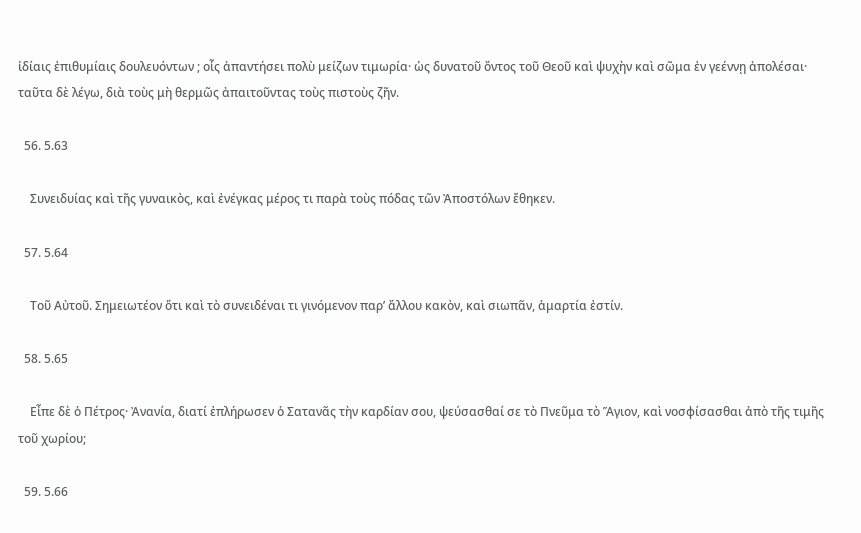ἰδίαις ἐπιθυμίαις δουλευόντων ; οἷς ἀπαντήσει πολὺ μείζων τιμωρία· ὡς δυνατοῦ ὄντος τοῦ Θεοῦ καὶ ψυχὴν καὶ σῶμα ἐν γεέννῃ ἀπολέσαι· ταῦτα δὲ λέγω, διὰ τοὺς μὴ θερμῶς ἀπαιτοῦντας τοὺς πιστοὺς ζῆν.

  56. 5.63

    Συνειδυίας καὶ τῆς γυναικὸς, καὶ ἐνέγκας μέρος τι παρὰ τοὺς πόδας τῶν Ἀποστόλων ἔθηκεν.

  57. 5.64

    Τοῦ Αὐτοῦ. Σημειωτέον ὅτι καὶ τὸ συνειδέναι τι γινόμενον παρ’ ἄλλου κακὸν, καὶ σιωπᾶν, ἁμαρτία ἐστίν.

  58. 5.65

    Εἶπε δὲ ὁ Πέτρος· Ἀνανία, διατί ἐπλήρωσεν ὁ Σατανᾶς τὴν καρδίαν σου, ψεύσασθαί σε τὸ Πνεῦμα τὸ Ἅγιον, καὶ νοσφίσασθαι ἀπὸ τῆς τιμῆς τοῦ χωρίου;

  59. 5.66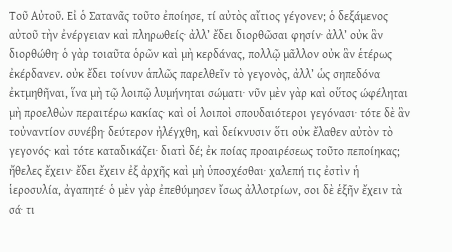Τοῦ Αὐτοῦ. Εἰ ὁ Σατανᾶς τοῦτο ἐποίησε, τί αὐτὸς αἴτιος γέγονεν; ὁ δεξάμενος αὐτοῦ τὴν ἐνέργειαν καὶ πληρωθείς· ἀλλ’ ἔδει διορθῶσαι φησίν· ἀλλ’ οὐκ ἃν διορθώθη· ὁ γὰρ τοιαῦτα ὁρῶν καὶ μὴ κερδάνας, πολλῷ μᾶλλον οὐκ ἃν ἑτέρως ἐκέρδανεν. οὐκ ἔδει τοίνυν ἁπλῶς παρελθεῖν τὸ γεγονὸς, ἀλλ’ ὡς σηπεδόνα ἐκτμηθῆναι, ἵνα μὴ τῷ λοιπῷ λυμήνηται σώματι· νῦν μὲν γὰρ καὶ οὕτος ώφέληται μὴ προελθὼν περαιτέρω κακίας· καὶ οἱ λοιποὶ σπουδαιότεροι γεγόνασι· τότε δὲ ἃν τοὐναντίον συνέβη· δεύτερον ἠλέγχθη, καὶ δείκνυσιν ὅτι οὐκ ἔλαθεν αὐτὸν τὸ γεγονός· καὶ τότε καταδικάζει· διατὶ δέ; ἐκ ποίας προαιρέσεως τοῦτο πεποίηκας; ἤθελες ἔχειν· ἔδει ἔχειν ἐξ ἀρχῆς καὶ μὴ ὑποσχέσθαι· χαλεπή τις ἐστὶν ἡ ἱεροσυλία, ἀγαπητέ· ὁ μὲν γὰρ ἐπεθύμησεν ἴσως ἀλλοτρίων, σοι δὲ ἑξῆν ἔχειν τὰ σά· τι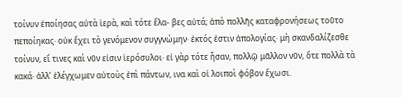τοίνυν ἐποίησας αὐτὰ ἱερὰ, καὶ τότε ἔλα- βες αὐτά; ἀπὸ πολλῆς καταφρονήσεως τοῦτο πεποίηκας· οὐκ ἔχει τὸ γενόμενον συγγνώμην· ἐκτός ἐστιν ἀπολογίας· μὴ σκανδαλίζεσθε τοίνυν, εἴ τινες καὶ νῦν εἰσιν ἱερόσυλοι· εἰ γὰρ τότε ἦσαν, πολλῷ μᾶλλον νῦν, ὅτε πολλὰ τὰ κακά· ἀλλ’ ἐλέγχωμεν αὐτοὺς ἐπὶ πάντων, ινα καὶ οἱ λοιποὶ φόβον ἔχωσι.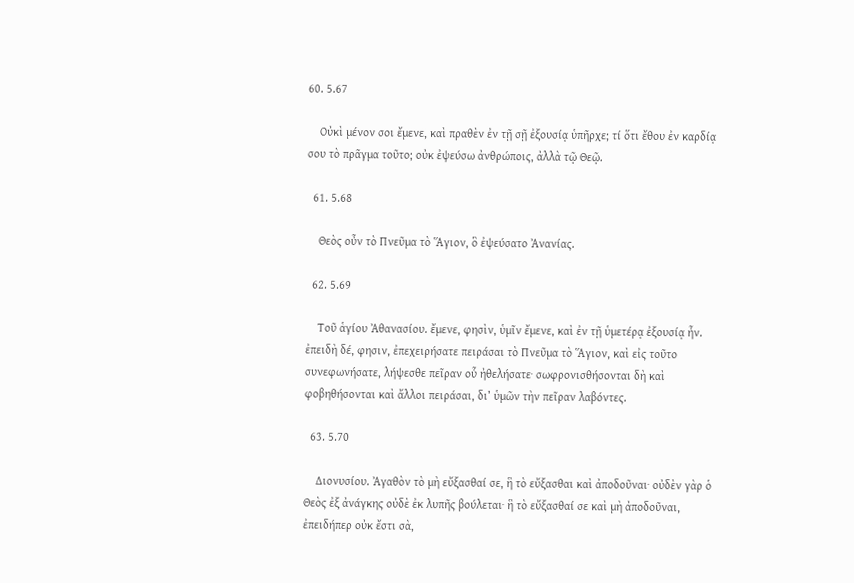60. 5.67

    Οὐκὶ μένον σοι ἔμενε, καὶ πραθὲν ἐν τῇ σῇ ἐξουσίᾳ ὑπῆρχε; τί ὅτι ἔθου ἐν καρδίᾳ σου τὸ πρᾶγμα τοῦτο; οὐκ ἐψεύσω ἀνθρώποις, ἀλλὰ τῷ Θεῷ.

  61. 5.68

    Θεὸς οὖν τὸ Πνεῦμα τὸ Ἅγιον, ὃ ἐψεύσατο Ἀνανίας.

  62. 5.69

    Τοῦ ἁγίου Ἀθανασίου. ἔμενε, φησὶν, ὑμῖν ἔμενε, καὶ ἐν τῇ ὑμετέρᾳ ἐξουσίᾳ ἦν. ἐπειδὴ δέ, φησιν, ἐπεχειρήσατε πειράσαι τὸ Πνεῦμα τὸ Ἅγιον, καὶ εἰς τοῦτο συνεφωνήσατε, λήψεσθε πεῖραν οὗ ἠθελήσατε· σωφρονισθήσονται δὴ καὶ φοβηθήσονται καὶ ἄλλοι πειράσαι, δι’ ὑμῶν τὴν πεῖραν λαβόντες.

  63. 5.70

    Διονυσίου. Ἀγαθὸν τὸ μὴ εὔξασθαί σε, ἣ τὸ εὔξασθαι καὶ ἀποδοῦναι· οὐδὲν γὰρ ὁ Θεὸς ἐξ ἀνάγκης οὐδὲ ἐκ λυπῆς βούλεται· ἣ τὸ εὔξασθαί σε καὶ μὴ ἀποδοῦναι, ἐπειδήπερ οὐκ ἔστι σὰ,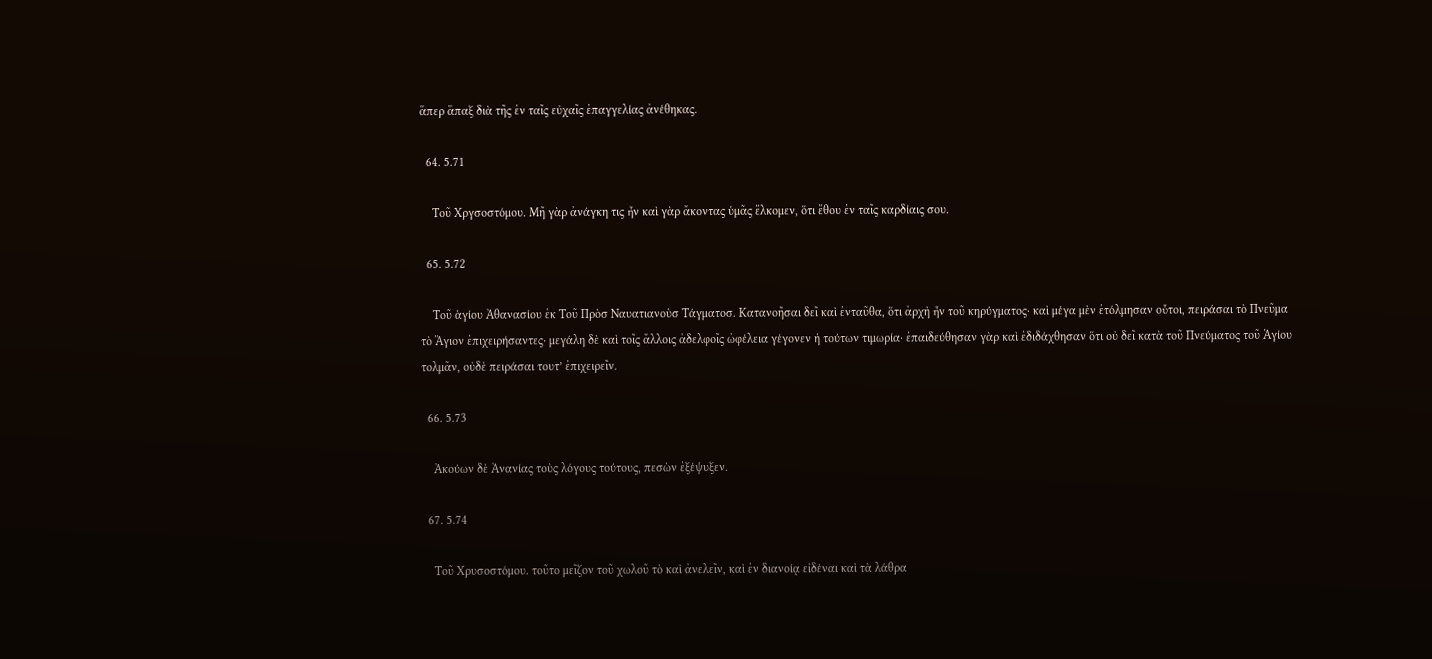ἅπερ ἅπαξ διὰ τῆς ἐν ταῖς εὐχαῖς ἐπαγγελίας ἀνέθηκας.

  64. 5.71

    Τοῦ Χργσοστόμου. Μῆ γὰρ ἀνάγκη τις ἦν καὶ γὰρ ἄκοντας ὑμᾶς ἕλκομεν, ὅτι ἔθου ἐν ταῖς καρδίαις σου.

  65. 5.72

    Τοῦ ἁγίου Ἀθανασίου ἐκ Τοῦ Πρὸσ Ναυατιανοὺσ Τάγματοσ. Κατανοῆσαι δεῖ καὶ ἐνταῦθα, ὅτι ἀρχὴ ἦν τοῦ κηρύγματος· καὶ μέγα μὲν ἐτόλμησαν οὗτοι, πειράσαι τὸ Πνεῦμα τὸ Ἅγιον ἐπιχειρήσαντες· μεγάλη δὲ καὶ τοῖς ἄλλοις ἀδελφοῖς ὠφέλεια γέγονεν ἡ τούτων τιμωρία· ἐπαιδεύθησαν γὰρ καὶ ἐδιδάχθησαν ὅτι οὐ δεῖ κατὰ τοῦ Πνεύματος τοῦ Ἁγίου τολμᾶν, οὐδὲ πειράσαι τουτ’ ἐπιχειρεῖν.

  66. 5.73

    Ἀκούων δὲ Ἀνανίας τοὺς λόγους τούτους, πεσὼν ἐξέψυξεν.

  67. 5.74

    Τοῦ Χρυσοστόμου. τοῦτο μεῖζον τοῦ χωλοῦ τὸ καὶ ἀνελεῖν, καὶ ἐν διανοίᾳ εἰδέναι καὶ τὰ λάθρα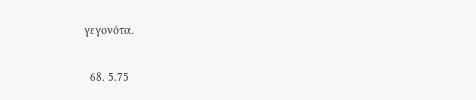γεγονότα.

  68. 5.75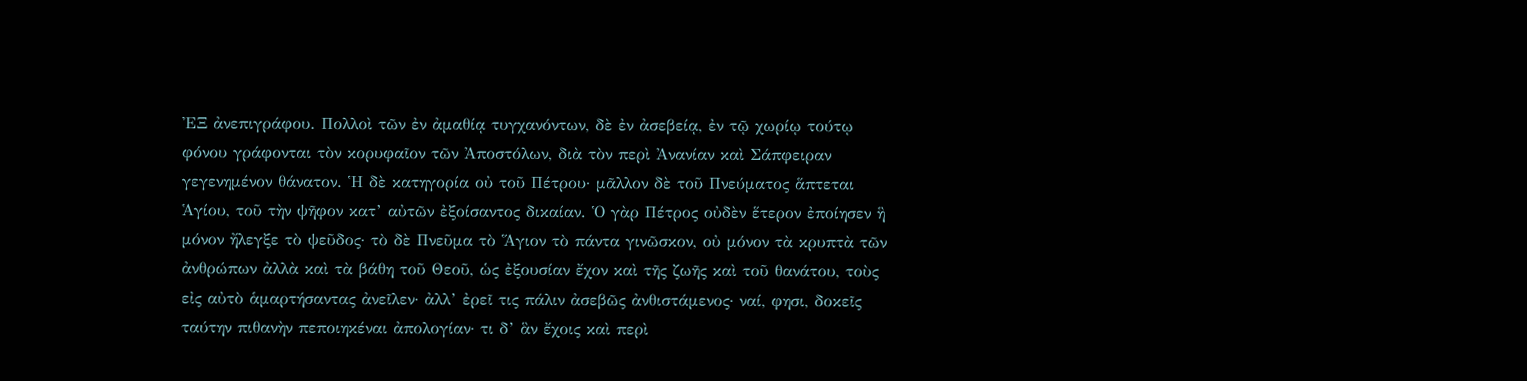ἘΞ ἀνεπιγράφου. Πολλοὶ τῶν ἐν ἀμαθίᾳ τυγχανόντων, δὲ ἐν ἀσεβείᾳ, ἐν τῷ χωρίῳ τούτῳ φόνου γράφονται τὸν κορυφαῖον τῶν Ἀποστόλων, διὰ τὸν περὶ Ἀνανίαν καὶ Σάπφειραν γεγενημένον θάνατον. Ἡ δὲ κατηγορία οὐ τοῦ Πέτρου· μᾶλλον δὲ τοῦ Πνεύματος ἅπτεται Ἁγίου, τοῦ τὴν ψῆφον κατ’ αὐτῶν ἐξοίσαντος δικαίαν. Ὁ γὰρ Πέτρος οὐδὲν ἕτερον ἐποίησεν ἣ μόνον ἤλεγξε τὸ ψεῦδος· τὸ δὲ Πνεῦμα τὸ Ἅγιον τὸ πάντα γινῶσκον, οὐ μόνον τὰ κρυπτὰ τῶν ἀνθρώπων ἀλλὰ καὶ τὰ βάθη τοῦ Θεοῦ, ὡς ἐξουσίαν ἔχον καὶ τῆς ζωῆς καὶ τοῦ θανάτου, τοὺς εἰς αὐτὸ ἁμαρτήσαντας ἀνεῖλεν· ἀλλ’ ἐρεῖ τις πάλιν ἀσεβῶς ἀνθιστάμενος· ναί, φησι, δοκεῖς ταύτην πιθανὴν πεποιηκέναι ἀπολογίαν· τι δ’ ἃν ἔχοις καὶ περὶ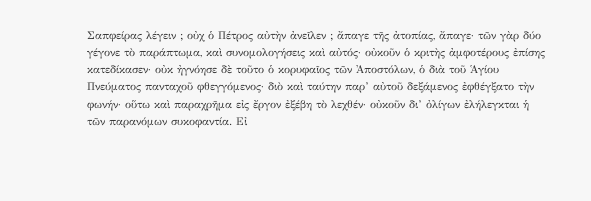Σαπφείρας λέγειν ; οὐχ ὁ Πέτρος αὐτὴν ἀνεῖλεν ; ἄπαγε τῆς ἀτοπίας, ἄπαγε· τῶν γὰρ δύο γέγονε τὸ παράπτωμα, καὶ συνομολογήσεις καὶ αὐτός· οὐκοῦν ὁ κριτὴς ἀμφοτέρους ἐπίσης κατεδίκασεν· οὐκ ἠγνόησε δὲ τοῦτο ὁ κορυφαῖος τῶν Ἀποστόλων, ὁ διὰ τοῦ Ἁγίου Πνεύματος πανταχοῦ φθεγγόμενος· διὸ καὶ ταύτην παρ’ αὐτοῦ δεξάμενος ἐφθέγξατο τὴν φωνήν· οὕτω καὶ παραχρῆμα εἰς ἔργον ἐξέβη τὸ λεχθέν· οὐκοῦν δι’ ὀλίγων ἐλήλεγκται ἡ τῶν παρανόμων συκοφαντία. Εἰ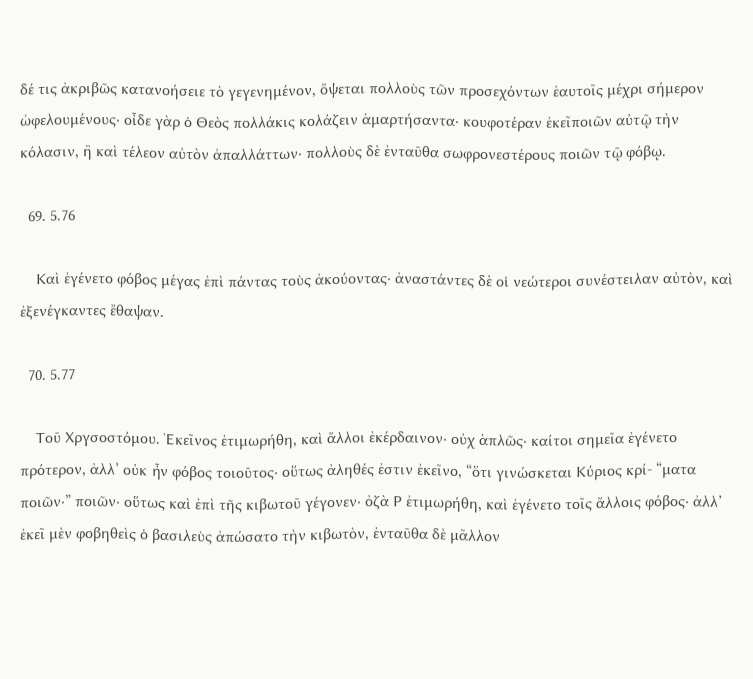δέ τις ἀκριβῶς κατανοήσειε τὸ γεγενημένον, ὄψεται πολλοὺς τῶν προσεχόντων ἑαυτοῖς μέχρι σήμερον ὠφελουμένους· οἶδε γὰρ ὁ Θεὸς πολλάκις κολάζειν ἁμαρτήσαντα· κουφοτέραν ἐκεῖποιῶν αὐτῷ τὴν κόλασιν, ἢ καὶ τέλεον αὐτὸν ἀπαλλάττων· πολλοὺς δὲ ἐνταῦθα σωφρονεστέρους ποιῶν τῷ φόβῳ.

  69. 5.76

    Καὶ ἐγένετο φόβος μέγας ἐπὶ πάντας τοὺς ἀκούοντας· ἀναστάντες δὲ οἱ νεώτεροι συνέστειλαν αὐτὸν, καὶ ἐξενέγκαντες ἔθαψαν.

  70. 5.77

    Τοῦ Χργσοστόμου. Ἐκεῖνος ἐτιμωρήθη, καὶ ἄλλοι ἐκέρδαινον· οὐχ ἁπλῶς· καίτοι σημεῖα ἐγένετο πρότερον, ἀλλ’ οὐκ ἦν φόβος τοιοῦτος· οὕτως ἀληθές ἐστιν ἐκεῖνο, “ὅτι γινώσκεται Κύριος κρί- “ματα ποιῶν·” ποιῶν· οὕτως καὶ ἐπὶ τῆς κιβωτοῦ γέγονεν· ὀζὰ Ρ ἐτιμωρήθη, καὶ ἐγένετο τοῖς ἄλλοις φόβος· ἀλλ’ ἐκεῖ μὲν φοβηθεὶς ὁ βασιλεὺς ἀπώσατο τὴν κιβωτὸν, ἐνταῦθα δὲ μᾶλλον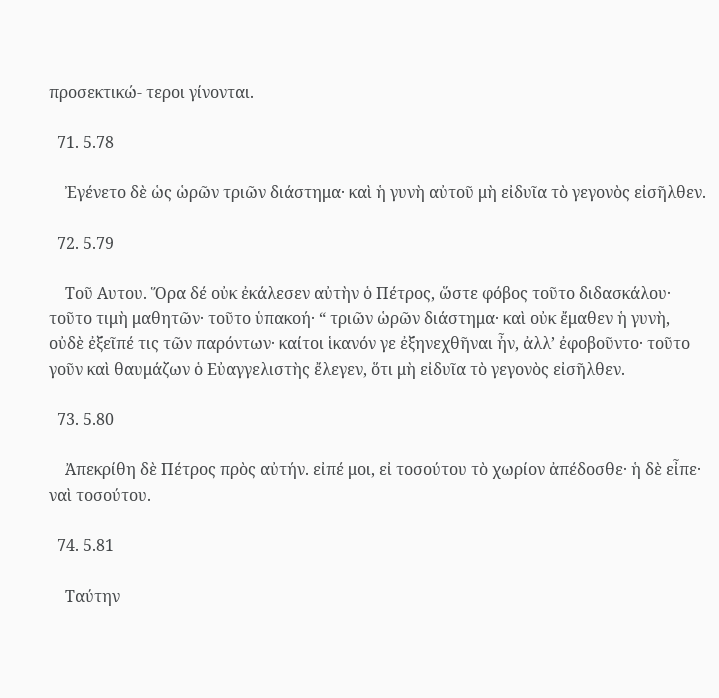προσεκτικώ- τεροι γίνονται.

  71. 5.78

    Ἐγένετο δὲ ὡς ὡρῶν τριῶν διάστημα· καὶ ἡ γυνὴ αὐτοῦ μὴ εἰδυῖα τὸ γεγονὸς εἰσῆλθεν.

  72. 5.79

    Τοῦ Αυτου. Ὅρα δέ οὐκ ἐκάλεσεν αὐτὴν ὁ Πέτρος, ὥστε φόβος τοῦτο διδασκάλου· τοῦτο τιμὴ μαθητῶν· τοῦτο ὑπακοή· “ τριῶν ὡρῶν διάστημα· καὶ οὐκ ἔμαθεν ἡ γυνὴ, οὐδὲ ἐξεῖπέ τις τῶν παρόντων· καίτοι ἱκανόν γε ἐξηνεχθῆναι ἦν, ἀλλ’ ἐφοβοῦντο· τοῦτο γοῦν καὶ θαυμάζων ὁ Εὐαγγελιστὴς ἔλεγεν, ὅτι μὴ εἰδυῖα τὸ γεγονὸς εἰσῆλθεν.

  73. 5.80

    Ἀπεκρίθη δὲ Πέτρος πρὸς αὐτήν. εἰπέ μοι, εἰ τοσούτου τὸ χωρίον ἀπέδοσθε· ἡ δὲ εἶπε· ναὶ τοσούτου.

  74. 5.81

    Ταύτην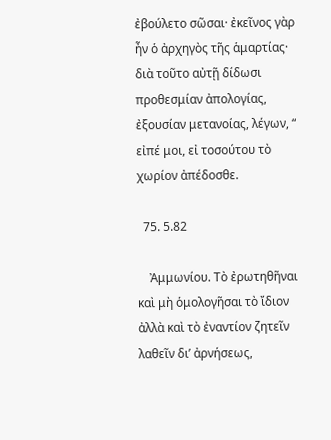ἐβούλετο σῶσαι· ἐκεῖνος γὰρ ἦν ὁ ἀρχηγὸς τῆς ἁμαρτίας· διὰ τοῦτο αὐτῇ δίδωσι προθεσμίαν ἀπολογίας, ἐξουσίαν μετανοίας, λέγων, “ εἰπέ μοι, εἰ τοσούτου τὸ χωρίον ἀπέδοσθε.

  75. 5.82

    Ἀμμωνίου. Τὸ ἐρωτηθῆναι καὶ μὴ ὁμολογῆσαι τὸ ἴδιον ἀλλὰ καὶ τὸ ἐναντίον ζητεῖν λαθεῖν δι’ ἀρνήσεως,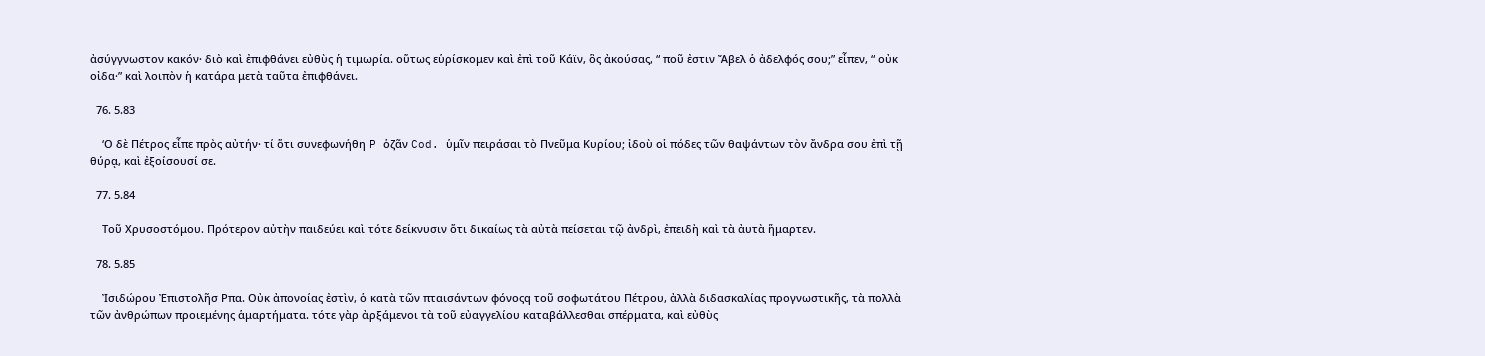ἀσύγγνωστον κακόν· διὸ καὶ ἐπιφθάνει εὐθὺς ἡ τιμωρία. οὕτως εὑρίσκομεν καὶ ἐπὶ τοῦ Κάϊν, ὃς ἀκούσας, “ ποῦ ἐστιν Ἄβελ ὁ ἀδελφός σου;” εἶπεν, “ οὐκ οἰδα·” καὶ λοιπὸν ἡ κατάρα μετὰ ταῦτα ἐπιφθάνει.

  76. 5.83

    ‘Ο δὲ Πέτρος εἶπε πρὸς αὐτήν· τί ὅτι συνεφωνήθη P ὁζᾶν Cod. ὑμῖν πειράσαι τὸ Πνεῦμα Κυρίου; ἰδοὺ οἱ πόδες τῶν θαψάντων τὸν ἄνδρα σου ἐπὶ τῇ θύρᾳ, καὶ ἐξοίσουσί σε.

  77. 5.84

    Τοῦ Χρυσοστόμου. Πρότερον αὐτὴν παιδεύει καὶ τότε δείκνυσιν ὅτι δικαίως τὰ αὐτὰ πείσεται τῷ ἀνδρὶ, ἐπειδὴ καὶ τὰ ἀυτὰ ἥμαρτεν.

  78. 5.85

    Ἰσιδώρου Ἐπιστολῆσ Ρπα. Οὐκ ἀπονοίας ἐστὶν, ὁ κατὰ τῶν πταισάντων φόνοςq τοῦ σοφωτάτου Πέτρου, ἀλλὰ διδασκαλίας προγνωστικῆς, τὰ πολλὰ τῶν ἀνθρώπων προιεμένης ἁμαρτήματα. τότε γὰρ ἀρξάμενοι τὰ τοῦ εὐαγγελίου καταβάλλεσθαι σπέρματα, καὶ εὐθὺς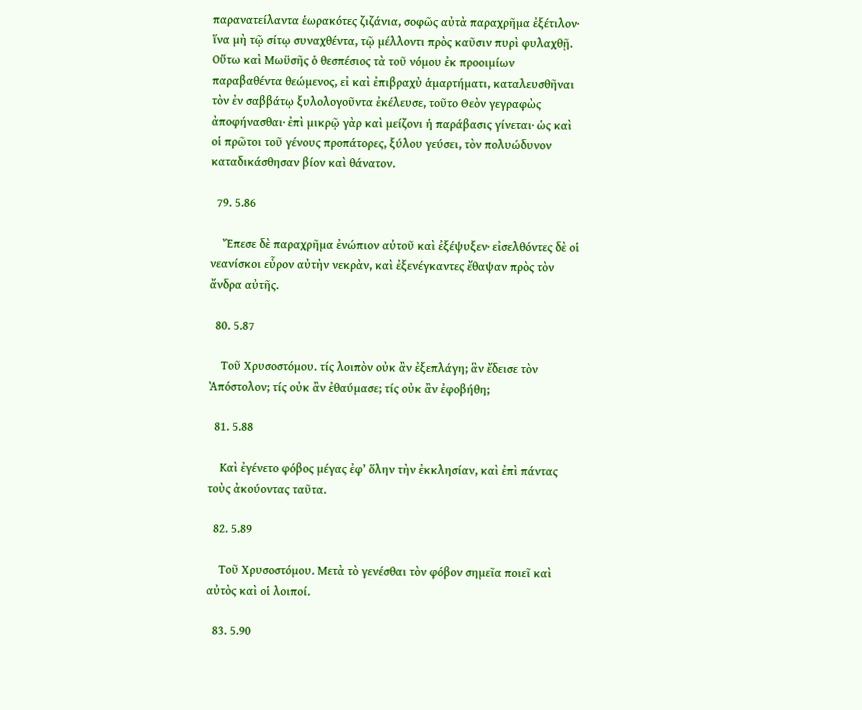παρανατείλαντα ἑωρακότες ζιζάνια, σοφῶς αὐτὰ παραχρῆμα ἐξέτιλον· ἵνα μὴ τῷ σίτῳ συναχθέντα, τῷ μέλλοντι πρὸς καῦσιν πυρὶ φυλαχθῇ. Οὕτω καὶ Μωϋσῆς ὁ θεσπέσιος τὰ τοῦ νόμου ἐκ προοιμίων παραβαθέντα θεώμενος, εἰ καὶ ἐπιβραχὺ ἁμαρτήματι, καταλευσθῆναι τὸν ἐν σαββάτῳ ξυλολογοῦντα ἐκέλευσε, τοῦτο Θεὸν γεγραφὼς ἀποφήνασθαι· ἐπὶ μικρῷ γὰρ καὶ μείζονι ἡ παράβασις γίνεται· ὡς καὶ οἱ πρῶτοι τοῦ γένους προπάτορες, ξύλου γεύσει, τὸν πολυώδυνον καταδικάσθησαν βίον καὶ θάνατον.

  79. 5.86

    Ἔπεσε δὲ παραχρῆμα ἐνώπιον αὐτοῦ καὶ ἐξέψυξεν· εἰσελθόντες δὲ οἱ νεανίσκοι εὗρον αὐτὴν νεκρὰν, καὶ ἐξενέγκαντες ἔθαψαν πρὸς τὸν ἄνδρα αὐτῆς.

  80. 5.87

    Τοῦ Χρυσοστόμου. τίς λοιπὸν οὐκ ἂν ἐξεπλάγη; ἃν ἔδεισε τὸν Ἀπόστολον; τίς οὐκ ἂν ἐθαύμασε; τίς οὐκ ἂν ἐφοβήθη;

  81. 5.88

    Καὶ ἐγένετο φόβος μέγας ἐφ’ ὅλην τὴν ἐκκλησίαν, καὶ ἐπὶ πάντας τοὺς ἀκούοντας ταῦτα.

  82. 5.89

    Τοῦ Χρυσοστόμου. Μετὰ τὸ γενέσθαι τὸν φόβον σημεῖα ποιεῖ καὶ αὐτὸς καὶ οἱ λοιποί.

  83. 5.90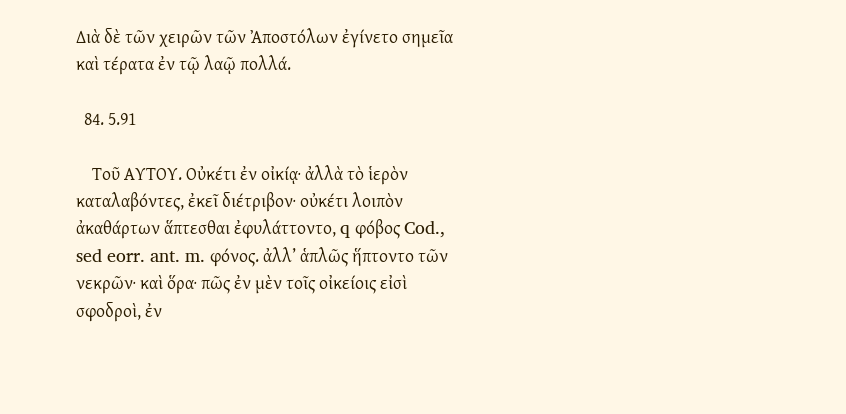Διὰ δὲ τῶν χειρῶν τῶν Ἀποστόλων ἐγίνετο σημεῖα καὶ τέρατα ἐν τῷ λαῷ πολλά.

  84. 5.91

    Τοῦ ΑΥΤΟΥ. Οὐκέτι ἐν οἰκίᾳ· ἀλλὰ τὸ ἱερὸν καταλαβόντες, ἐκεῖ διέτριβον· οὐκέτι λοιπὸν ἀκαθάρτων ἅπτεσθαι ἐφυλάττοντο, q φόβος Cod., sed eorr. ant. m. φόνος. ἀλλ’ ἁπλῶς ἥπτοντο τῶν νεκρῶν· καὶ ὅρα· πῶς ἐν μὲν τοῖς οἰκείοις εἰσὶ σφοδροὶ, ἐν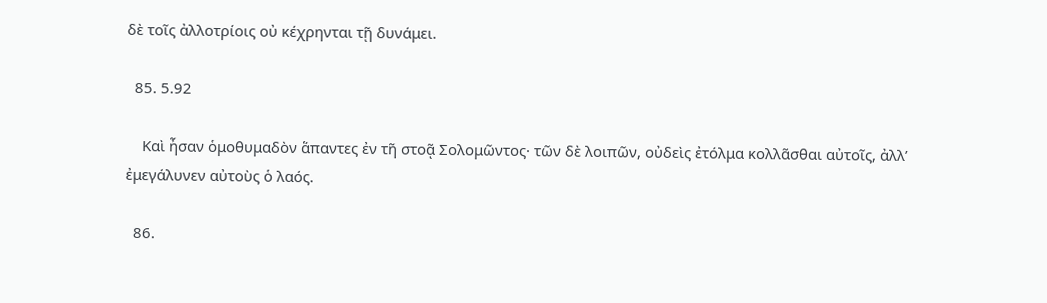δὲ τοῖς ἀλλοτρίοις οὐ κέχρηνται τῇ δυνάμει.

  85. 5.92

    Καὶ ἦσαν ὁμοθυμαδὸν ἅπαντες ἐν τῆ στοᾷ Σολομῶντος· τῶν δὲ λοιπῶν, οὐδεὶς ἐτόλμα κολλᾶσθαι αὐτοῖς, ἀλλ’ ἐμεγάλυνεν αὐτοὺς ὁ λαός.

  86.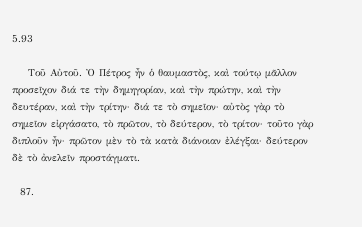5.93

    Τοῦ Αὐτοῦ. Ὀ Πέτρος ἦν ὁ θαυμαστὸς, καὶ τούτῳ μᾶλλον προσεῖχον διά τε τὴν δημηγορίαν, καὶ τὴν πρώτην, καὶ τὴν δευτέραν, καὶ τὴν τρίτην· διά τε τὸ σημεῖον· αὐτὸς γὰρ τὸ σημεῖον εἰργάσατο, τὸ πρῶτον, τὸ δεύτερον, τὸ τρίτον· τοῦτο γὰρ διπλοῦν ἦν· πρῶτον μὲν τὸ τὰ κατὰ διάνοιαν ἐλέγξαι· δεύτερον δὲ τὸ ἀνελεῖν προστάγματι.

  87.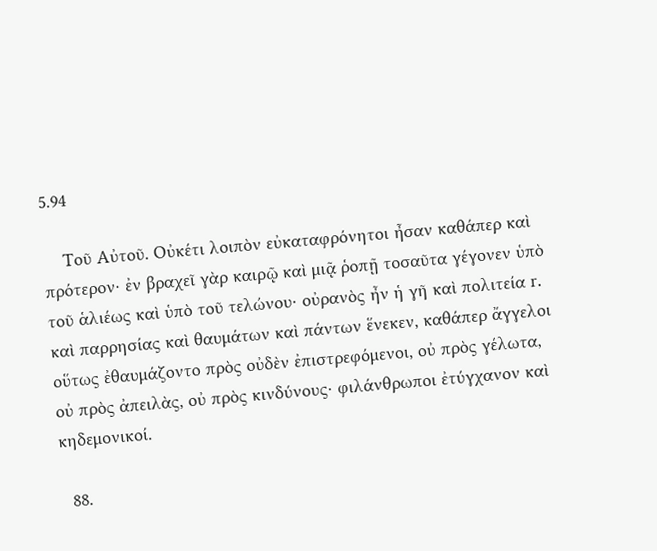5.94

    Τοῦ Αὐτοῦ. Οὐκέτι λοιπὸν εὐκαταφρόνητοι ἦσαν καθάπερ καὶ πρότερον· ἐν βραχεῖ γὰρ καιρῷ καὶ μιᾷ ῥοπῇ τοσαῦτα γέγονεν ὑπὸ τοῦ ἁλιέως καὶ ὑπὸ τοῦ τελώνου· οὐρανὸς ἦν ἡ γῆ καὶ πολιτεία r. καὶ παρρησίας καὶ θαυμάτων καὶ πάντων ἕνεκεν, καθάπερ ἄγγελοι οὕτως ἐθαυμάζοντο πρὸς οὐδὲν ἐπιστρεφόμενοι, οὐ πρὸς γέλωτα, οὐ πρὸς ἀπειλὰς, οὐ πρὸς κινδύνους· φιλάνθρωποι ἐτύγχανον καὶ κηδεμονικοί.

  88.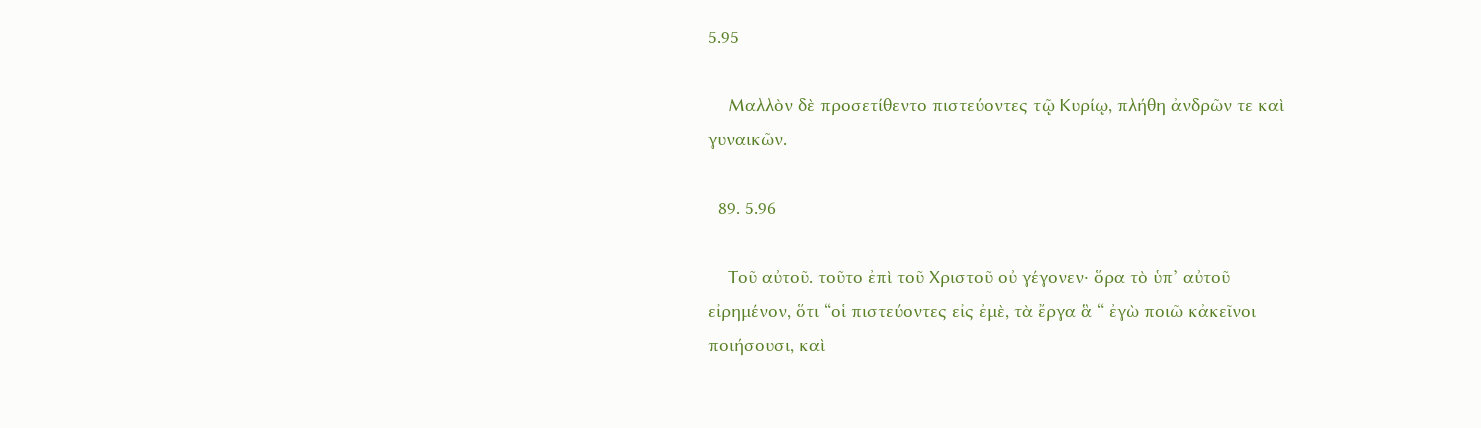5.95

    Μαλλὸν δὲ προσετίθεντο πιστεύοντες τῷ Κυρίῳ, πλήθη ἀνδρῶν τε καὶ γυναικῶν.

  89. 5.96

    Τοῦ αὐτοῦ. τοῦτο ἐπὶ τοῦ Χριστοῦ οὐ γέγονεν· ὅρα τὸ ὑπ’ αὐτοῦ εἰρημένον, ὅτι “οἱ πιστεύοντες εἰς ἐμὲ, τὰ ἔργα ἃ “ ἐγὼ ποιῶ κἀκεῖνοι ποιήσουσι, καὶ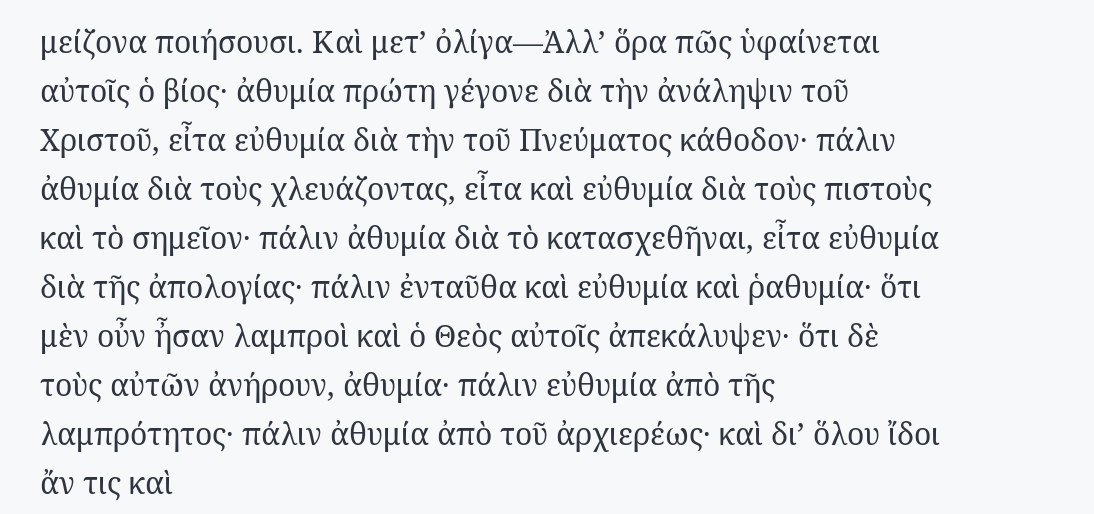μείζονα ποιήσουσι. Καὶ μετ’ ὀλίγα—Ἀλλ’ ὅρα πῶς ὑφαίνεται αὐτοῖς ὁ βίος· ἀθυμία πρώτη γέγονε διὰ τὴν ἀνάληψιν τοῦ Χριστοῦ, εἶτα εὐθυμία διὰ τὴν τοῦ Πνεύματος κάθοδον· πάλιν ἀθυμία διὰ τοὺς χλευάζοντας, εἶτα καὶ εὐθυμία διὰ τοὺς πιστοὺς καὶ τὸ σημεῖον· πάλιν ἀθυμία διὰ τὸ κατασχεθῆναι, εἶτα εὐθυμία διὰ τῆς ἀπολογίας· πάλιν ἐνταῦθα καὶ εὐθυμία καὶ ῥαθυμία· ὅτι μὲν οὖν ἦσαν λαμπροὶ καὶ ὁ Θεὸς αὐτοῖς ἀπεκάλυψεν· ὅτι δὲ τοὺς αὐτῶν ἀνήρουν, ἀθυμία· πάλιν εὐθυμία ἀπὸ τῆς λαμπρότητος· πάλιν ἀθυμία ἀπὸ τοῦ ἀρχιερέως· καὶ δι’ ὅλου ἴδοι ἄν τις καὶ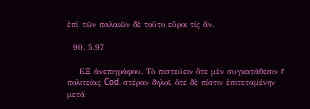ἐπὶ τῶν παλαιῶν δὲ τοῦτο εὕροι τίς ἄν.

  90. 5.97

    ΕΞ ἀνεπιγράφου. Τὸ πιστεύειν ὅτε μὲν συγκατάθεσιν r πολιτείας Cod. στέραν δηλοῖ, ὅτε δὲ πίστιν ἐπιτεταμένην μετά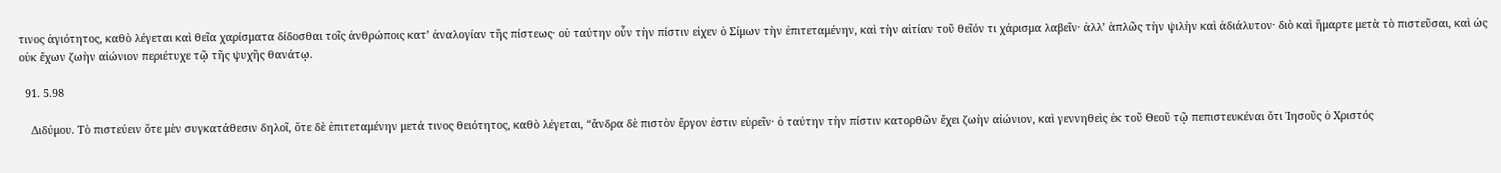τινος ἁγιότητος, καθὸ λέγεται καὶ θεῖα χαρίσματα δίδοσθαι τοῖς ἀνθρώποις κατ’ ἀναλογίαν τῆς πίστεως· οὐ ταύτην οὖν τὴν πίστιν εἰχεν ὁ Σίμων τὴν ἐπιτεταμένην, καὶ τὴν αἰτίαν τοῦ θεῖόν τι χάρισμα λαβεῖν· ἀλλ’ ἁπλῶς τὴν ψιλὴν καὶ ἀδιάλυτον· διὸ καὶ ἥμαρτε μετὰ τὸ πιστεῦσαι, καὶ ὡς οὐκ ἔχων ζωὴν αἰώνιον περιέτυχε τῷ τῆς ψυχῆς θανάτῳ.

  91. 5.98

    Διδύμου. Τὸ πιστεύειν ὅτε μὲν συγκατάθεσιν δηλοῖ, ὅτε δὲ ἐπιτεταμένην μετά τινος θειότητος, καθὸ λέγεται, “ἄνδρα δὲ πιστὸν ἔργον ἐστιν εὑρεῖν· ὁ ταύτην τὴν πίστιν κατορθῶν ἔχει ζωὴν αἰώνιον, καὶ γεννηθεὶς ἐκ τοῦ Θεοῦ τῷ πεπιστευκέναι ὅτι Ἰησοῦς ὁ Χριστός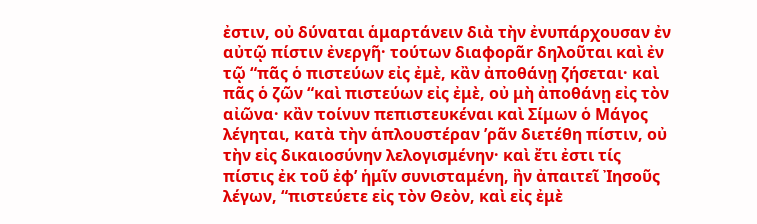ἐστιν, οὐ δύναται ἁμαρτάνειν διὰ τὴν ἐνυπάρχουσαν ἐν αὐτῷ πίστιν ἐνεργῆ· τούτων διαφορᾶr δηλοῦται καὶ ἐν τῷ “πᾶς ὁ πιστεύων εἰς ἐμὲ, κἂν ἀποθάνῃ ζήσεται· καὶ πᾶς ὁ ζῶν “καὶ πιστεύων εἰς ἐμὲ, οὐ μὴ ἀποθάνῃ εἰς τὸν αἰῶνα· κἂν τοίνυν πεπιστευκέναι καὶ Σίμων ὁ Μάγος λέγηται, κατὰ τὴν ἁπλουστέραν ’ρᾶν διετέθη πίστιν, οὐ τὴν εἰς δικαιοσύνην λελογισμένην· καὶ ἔτι ἐστι τίς πίστις ἐκ τοῦ ἐφ’ ἡμῖν συνισταμένη, ἣν ἀπαιτεῖ Ἰησοῦς λέγων, “πιστεύετε εἰς τὸν Θεὸν, καὶ εἰς ἐμὲ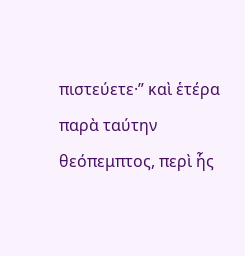πιστεύετε·” καὶ ἑτέρα παρὰ ταύτην θεόπεμπτος, περὶ ἧς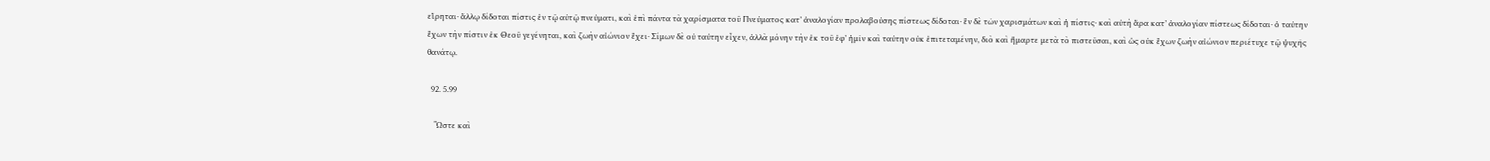εἴρηται· ἄλλῳ δίδοται πίστις ἐν τῷ αὐτῷ πνεύματι, καὶ ἐπὶ πάντα τὰ χαρίσματα τοῦ Πνεύματος κατ’ ἀναλογίαν προλαβούσης πίστεως δίδοται· ἓν δὲ τῶν χαρισμάτων καὶ ἡ πίστις· καὶ αὐτὴ ἄρα κατ’ ἀναλογίαν πίστεως δίδοται· ὁ ταύτην ἔχων τὴν πίστιν ἐκ Θεοῦ γεγένηται, καὶ ζωὴν αἰώνιον ἔχει· Σίμων δὲ οὐ ταύτην εἶχεν, ἀλλὰ μόνην τὴν ἐκ τοῦ ἐφ’ ἡμῖν καὶ ταύτην οὐκ ἐπιτεταμένην, διὸ καὶ ἥμαρτε μετὰ τὸ πιστεῦσαι, καὶ ὡς οὐκ ἔχων ζωὴν αἰώνιον περιέτυχε τῷ ψυχῆς θανάτῳ.

  92. 5.99

    Ὥστε καὶ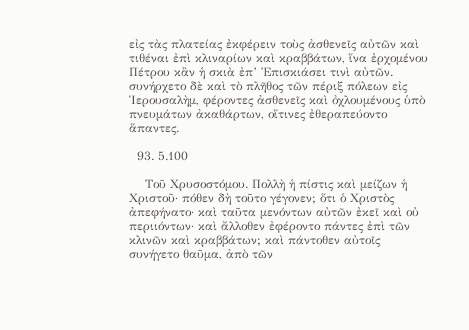εἰς τὰς πλατείας ἐκφέρειν τοὺς ἀσθενεῖς αὐτῶν καὶ τιθέναι ἐπὶ κλιναρίων καὶ κραββάτων, ἵνα ἐρχομένου Πέτρου κἂν ἡ σκιὰ ἐπ’ Ἐπισκιάσει τινὶ αὐτῶν. συνήρχετο δὲ καὶ τὸ πλῆθος τῶν πέριξ πόλεων εἰς Ἱερουσαλὴμ, φέροντες ἀσθενεῖς καὶ ὀχλουμένους ὑπὸ πνευμάτων ἀκαθάρτων, οἵτινες ἐθεραπεύοντο ἅπαντες.

  93. 5.100

    Τοῦ Χρυσοστόμου. Πολλὴ ἡ πίστις καὶ μείζων ἡ Χριστοῦ· πόθεν δὴ τοῦτο γέγονεν; ὅτι ὁ Χριστὸς ἀπεφήνατο· καὶ ταῦτα μενόντων αὐτῶν ἐκεῖ καὶ οὐ περιιόντων· καὶ ἄλλοθεν ἐφέροντο πάντες ἐπὶ τῶν κλινῶν καὶ κραββάτων; καὶ πάντοθεν αὐτοῖς συνήγετο θαῦμα, ἀπὸ τῶν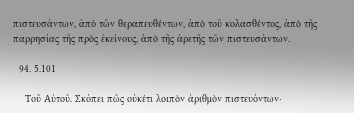πιστευσάντων, ἀπὸ τῶν θεραπευθέντων, ἀπὸ τοῦ κολασθέντος, ἀπὸ τῆς παρρησίας τῆς πρὸς ἐκείνους, ἀπὸ τῆς ἀρετῆς τῶν πιστευσάντων.

  94. 5.101

    Τοῦ Αὐτοῦ. Σκόπει πῶς οὐκέτι λοιπὸν ἀριθμὸν πιστευόντων·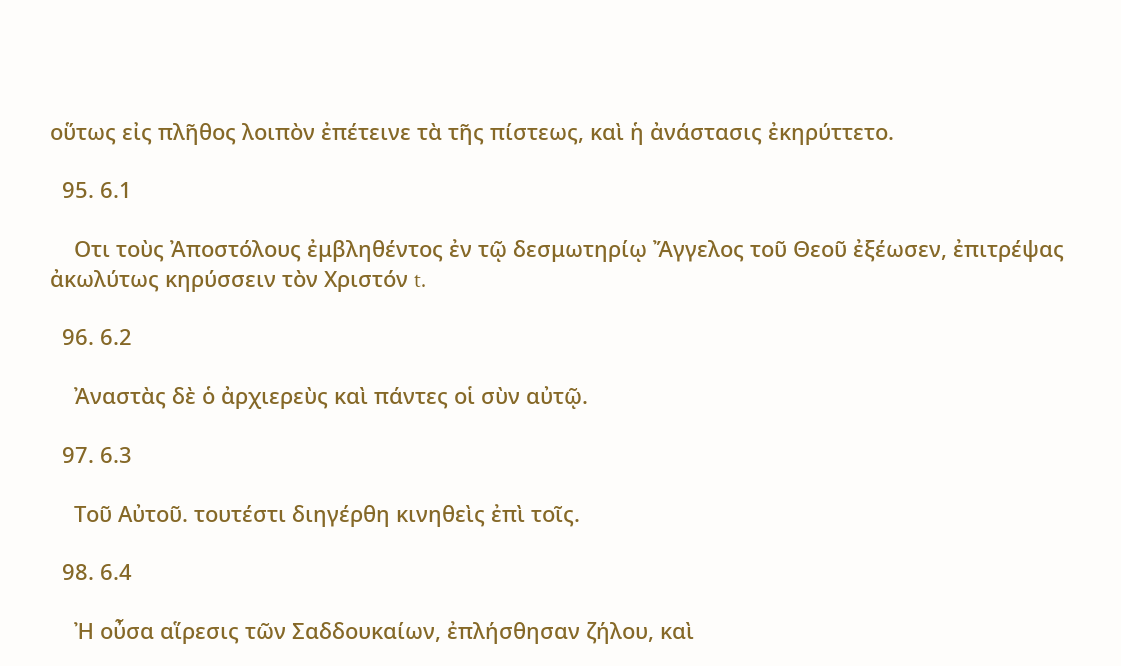οὕτως εἰς πλῆθος λοιπὸν ἐπέτεινε τὰ τῆς πίστεως, καὶ ἡ ἀνάστασις ἐκηρύττετο.

  95. 6.1

    Οτι τοὺς Ἀποστόλους ἐμβληθέντος ἐν τῷ δεσμωτηρίῳ Ἄγγελος τοῦ Θεοῦ ἐξέωσεν, ἐπιτρέψας ἀκωλύτως κηρύσσειν τὸν Χριστόν t.

  96. 6.2

    Ἀναστὰς δὲ ὁ ἀρχιερεὺς καὶ πάντες οἱ σὺν αὐτῷ.

  97. 6.3

    Τοῦ Αὐτοῦ. τουτέστι διηγέρθη κινηθεὶς ἐπὶ τοῖς.

  98. 6.4

    Ἠ οὖσα αἵρεσις τῶν Σαδδουκαίων, ἐπλήσθησαν ζήλου, καὶ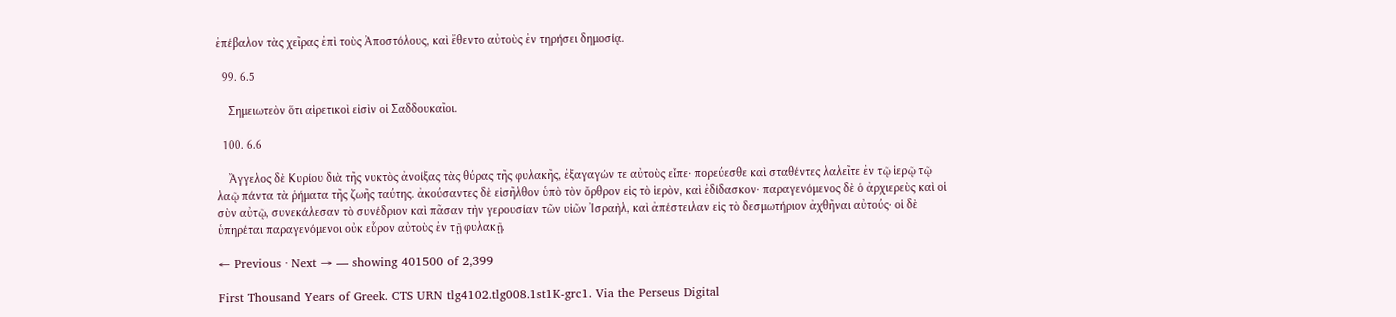ἐπέβαλον τὰς χεῖρας ἐπὶ τοὺς Ἀποστόλους, καὶ ἔθεντο αὐτοὺς ἐν τηρήσει δημοσίᾳ.

  99. 6.5

    Σημειωτεὸν ὅτι αἱρετικοὶ εἰσὶν οἱ Σαδδουκαῖοι.

  100. 6.6

    Ἄγγελος δὲ Κυρίου διὰ τῆς νυκτὸς ἀνοίξας τὰς θύρας τῆς φυλακῆς, ἐξαγαγών τε αὐτοὺς εἶπε· πορεύεσθε καὶ σταθέντες λαλεῖτε ἐν τῷ ἱερῷ τῷ λαῷ πάντα τὰ ῥήματα τῆς ζωῆς ταύτης. ἀκούσαντες δὲ εἰσῆλθον ὑπὸ τὸν ὄρθρον εἰς τὸ ἱερὸν, καὶ ἐδίδασκον· παραγενόμενος δὲ ὁ ἀρχιερεὺς καὶ οἱ σὺν αὐτῷ, συνεκάλεσαν τὸ συνέδριον καὶ πᾶσαν τὴν γερουσίαν τῶν υἱῶν Ἰσραὴλ, καὶ ἀπέστειλαν εἰς τὸ δεσμωτήριον ἀχθῆναι αὐτούς· οἱ δὲ ὑπηρέται παραγενόμενοι οὐκ εὗρον αὐτοὺς ἐν τῇ φυλακῇ.

← Previous · Next → — showing 401500 of 2,399

First Thousand Years of Greek. CTS URN tlg4102.tlg008.1st1K-grc1. Via the Perseus Digital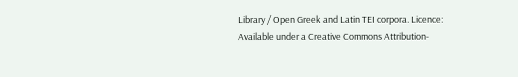Library / Open Greek and Latin TEI corpora. Licence: Available under a Creative Commons Attribution-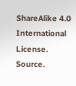ShareAlike 4.0 International License. Source.